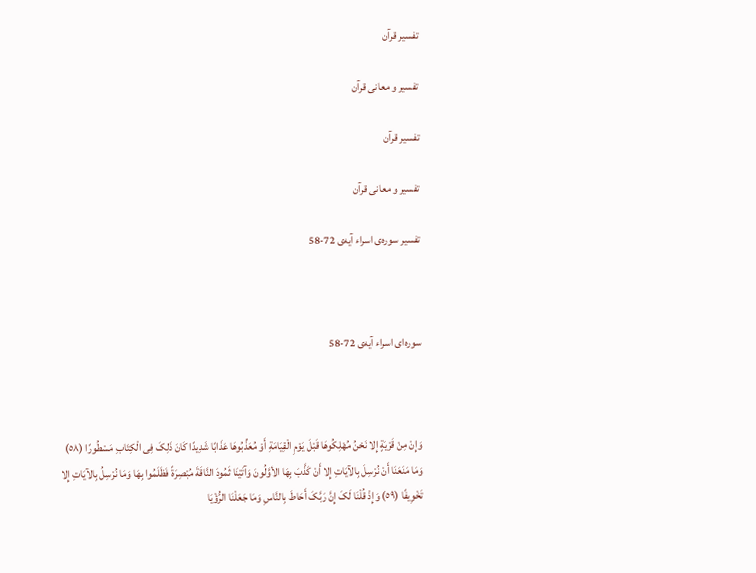تفسیر قرآن

تفسیر و معانی قرآن

تفسیر قرآن

تفسیر و معانی قرآن

تفسیر سوره‌ی اسراء آیه‌ی 72-58



سوره‌ای اسراء آیه‌ی 72-58



وَإِنْ مِنْ قَرْیَةٍ إِلا نَحْنُ مُهْلِکُوهَا قَبْلَ یَوْمِ الْقِیَامَةِ أَوْ مُعَذِّبُوهَا عَذَابًا شَدِیدًا کَانَ ذَلِکَ فِی الْکِتَابِ مَسْطُورًا (٥٨) وَمَا مَنَعَنَا أَنْ نُرْسِلَ بِالآیَاتِ إِلا أَنْ کَذَّبَ بِهَا الأوَّلُونَ وَآتَیْنَا ثَمُودَ النَّاقَةَ مُبْصِرَةً فَظَلَمُوا بِهَا وَمَا نُرْسِلُ بِالآیَاتِ إِلا تَخْوِیفًا (٥٩) وَإِذْ قُلْنَا لَکَ إِنَّ رَبَّکَ أَحَاطَ بِالنَّاسِ وَمَا جَعَلْنَا الرُّؤْیَا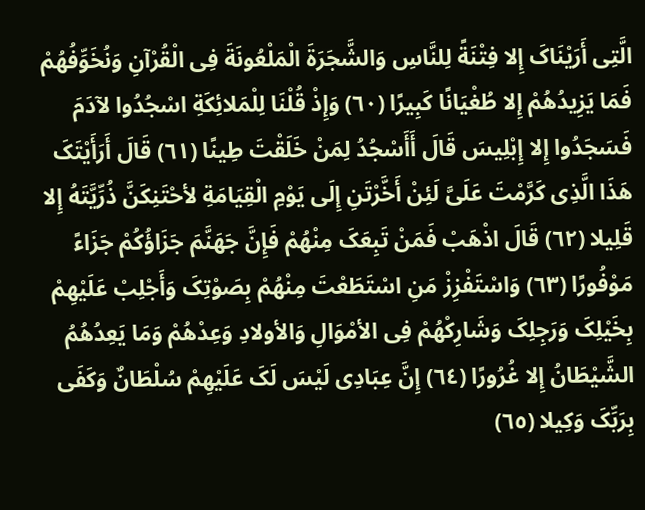الَّتِی أَرَیْنَاکَ إِلا فِتْنَةً لِلنَّاسِ وَالشَّجَرَةَ الْمَلْعُونَةَ فِی الْقُرْآنِ وَنُخَوِّفُهُمْ فَمَا یَزِیدُهُمْ إِلا طُغْیَانًا کَبِیرًا (٦٠) وَإِذْ قُلْنَا لِلْمَلائِکَةِ اسْجُدُوا لآدَمَ فَسَجَدُوا إِلا إِبْلِیسَ قَالَ أَأَسْجُدُ لِمَنْ خَلَقْتَ طِینًا (٦١) قَالَ أَرَأَیْتَکَ هَذَا الَّذِی کَرَّمْتَ عَلَیَّ لَئِنْ أَخَّرْتَنِ إِلَى یَوْمِ الْقِیَامَةِ لأحْتَنِکَنَّ ذُرِّیَّتَهُ إِلا قَلِیلا (٦٢) قَالَ اذْهَبْ فَمَنْ تَبِعَکَ مِنْهُمْ فَإِنَّ جَهَنَّمَ جَزَاؤُکُمْ جَزَاءً مَوْفُورًا (٦٣) وَاسْتَفْزِزْ مَنِ اسْتَطَعْتَ مِنْهُمْ بِصَوْتِکَ وَأَجْلِبْ عَلَیْهِمْ بِخَیْلِکَ وَرَجِلِکَ وَشَارِکْهُمْ فِی الأمْوَالِ وَالأولادِ وَعِدْهُمْ وَمَا یَعِدُهُمُ الشَّیْطَانُ إِلا غُرُورًا (٦٤) إِنَّ عِبَادِی لَیْسَ لَکَ عَلَیْهِمْ سُلْطَانٌ وَکَفَى بِرَبِّکَ وَکِیلا (٦٥)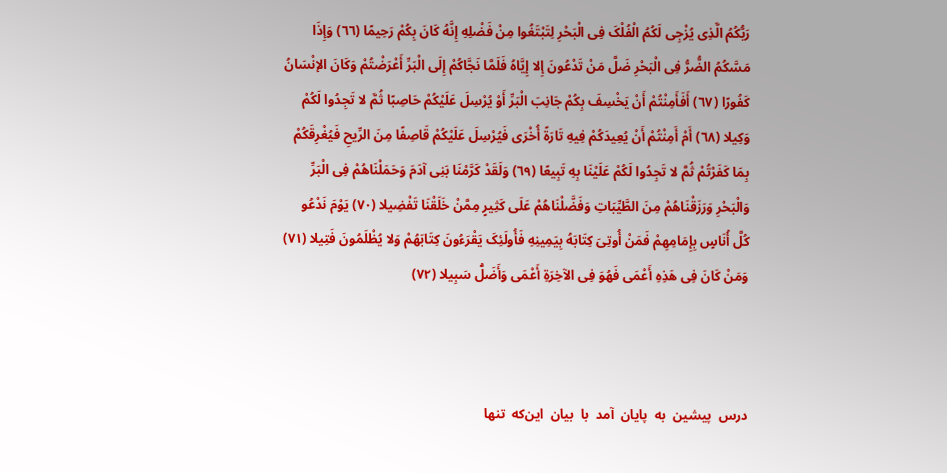رَبُّکُمُ الَّذِی یُزْجِی لَکُمُ الْفُلْکَ فِی الْبَحْرِ لِتَبْتَغُوا مِنْ فَضْلِهِ إِنَّهُ کَانَ بِکُمْ رَحِیمًا (٦٦) وَإِذَا مَسَّکُمُ الضُّرُّ فِی الْبَحْرِ ضَلَّ مَنْ تَدْعُونَ إِلا إِیَّاهُ فَلَمَّا نَجَّاکُمْ إِلَى الْبَرِّ أَعْرَضْتُمْ وَکَانَ الإنْسَانُ کَفُورًا (٦٧) أَفَأَمِنْتُمْ أَنْ یَخْسِفَ بِکُمْ جَانِبَ الْبَرِّ أَوْ یُرْسِلَ عَلَیْکُمْ حَاصِبًا ثُمَّ لا تَجِدُوا لَکُمْ وَکِیلا (٦٨) أَمْ أَمِنْتُمْ أَنْ یُعِیدَکُمْ فِیهِ تَارَةً أُخْرَى فَیُرْسِلَ عَلَیْکُمْ قَاصِفًا مِنَ الرِّیحِ فَیُغْرِقَکُمْ بِمَا کَفَرْتُمْ ثُمَّ لا تَجِدُوا لَکُمْ عَلَیْنَا بِهِ تَبِیعًا (٦٩) وَلَقَدْ کَرَّمْنَا بَنِی آدَمَ وَحَمَلْنَاهُمْ فِی الْبَرِّ وَالْبَحْرِ وَرَزَقْنَاهُمْ مِنَ الطَّیِّبَاتِ وَفَضَّلْنَاهُمْ عَلَى کَثِیرٍ مِمَّنْ خَلَقْنَا تَفْضِیلا (٧٠) یَوْمَ نَدْعُو کُلَّ أُنَاسٍ بِإِمَامِهِمْ فَمَنْ أُوتِیَ کِتَابَهُ بِیَمِینِهِ فَأُولَئِکَ یَقْرَءُونَ کِتَابَهُمْ وَلا یُظْلَمُونَ فَتِیلا (٧١) وَمَنْ کَانَ فِی هَذِهِ أَعْمَى فَهُوَ فِی الآخِرَةِ أَعْمَى وَأَضَلُّ سَبِیلا (٧٢)



درس  پیشین  به  پایان  آمد  با  بیان  این‌که  تنها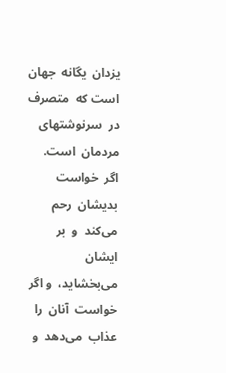یزدان  یگانه  جهان  است ‌که  متصرف  در  سرنوشتهای  مردمان  است‌.  اگر  خواست  بدیشان  رحم  می‌کند  و  بر  ایشان  می‌بخشاید،  و اگر  خواست  آنان  را  عذاب  می‌دهد  و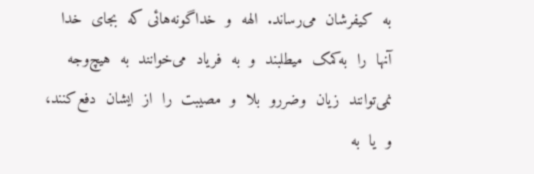به  کیفرشان  می‌رساند.  الهه  و  خداگونه‌هائی ‌که  بجای  خدا  آنها  را  به‌کمک  میطلبند  و  به  فریاد  می‌خوانند  به  هیچ‌وجه  نمی‌توانند  زیان  وضررو  بلا  و  مصیبت  را  از  ایشان  دفع‌کنند،  و  یا  به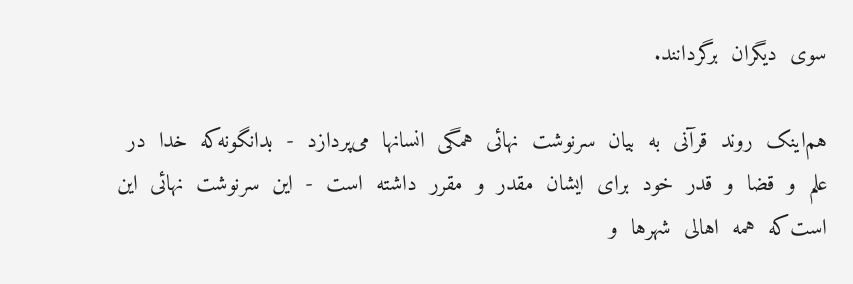سوی  دیگران  برگردانند.

هم‌اینک  روند  قرآنی  به  بیان  سرنوشت  نهائی  همگی  انسانها  می‌پردازد  -  بدانگونه‌که  خدا  در  علم  و  قضا  و  قدر  خود  برای  ایشان  مقدر  و  مقرر  داشته  است  -  این  سرنوشت  نهائی  این  است‌که  همه  اهالی  شهرها  و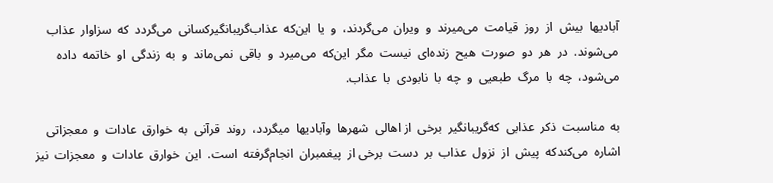آبادیها  بیش  از  روز  قیامت  می‌میرند  و  ویران  می‌گردند،  و  یا  این‌که  عذاب‌گریبانگیرکسانی  می‌گردد  که  سزاوار  عذاب  می‌شوند.  در  هر  دو  صورت  هیح  زنده‌ای  نیست  مگر  این‌که  می‌میرد  و  باقی  نمی‌ماند  و  به  زندگی  او  خاتمه  داده  می‌شود،  چه  با  مرگ  طبعیی  و  چه  با  نابودی  با  عذاب.

به  مناسبت  ذکر  عذابی  که‌گریبانگیر  برخی  از اهالی  شهرها  وآبادیها  میگردد،  روند  قرآنی  به  خوارق  عادات  و  معجزاتی  اشاره  می‌کندکه  پیش  از  نزول  عذاب  بر  دست  برخی از  پیغمبران  انجام‌گرفته  است‌.  این  خوارق  عادات  و  معجزات  نیز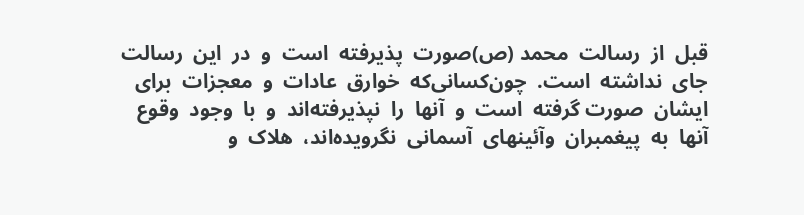قبل  از  رسالت  محمد (ص)صورت  پذیرفته  است  و  در  این  رسالت  جای  نداشته  است‌.  چون‌کسانی‌که  خوارق  عادات  و  معجزات  برای  ایشان  صورت ‌گرفته  است  و  آنها  را  نپذیرفته‌اند  و  با  وجود  وقوع  آنها  به  پیغمبران  وآئینهای  آسمانی  نگرویده‌اند،  هلاک  و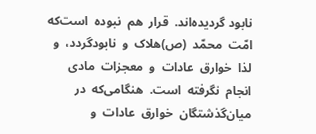نابود ‌گردیده‌اند.  قرار  هم  نبوده  است‌که  امّت  محمّد  (ص)هلاک  و  نابودگردد،  و  لذا  خوارق  عادات  و  معجزات  مادی  انجام  نگرفته  است‌.  هنگامی‌که  در  میان‌گذشتگان  خوارق  عادات  و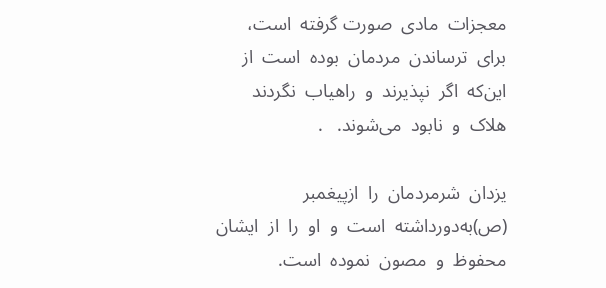معجزات  مادی  صورت گرفته  است‌،  برای  ترساندن  مردمان  بوده  ا‌ست  از  این‌که  اگر  نپذیرند  و  راهیاب  نگردند  هلاک  و  نابود  می‌شوند.   .

یزدان  شرمردمان  را  ازپیغمبر  (ص)به‌دورداشته  است  و  او  را  از  ایشان  محفو‌ظ  و  مصون  نموده  است‌.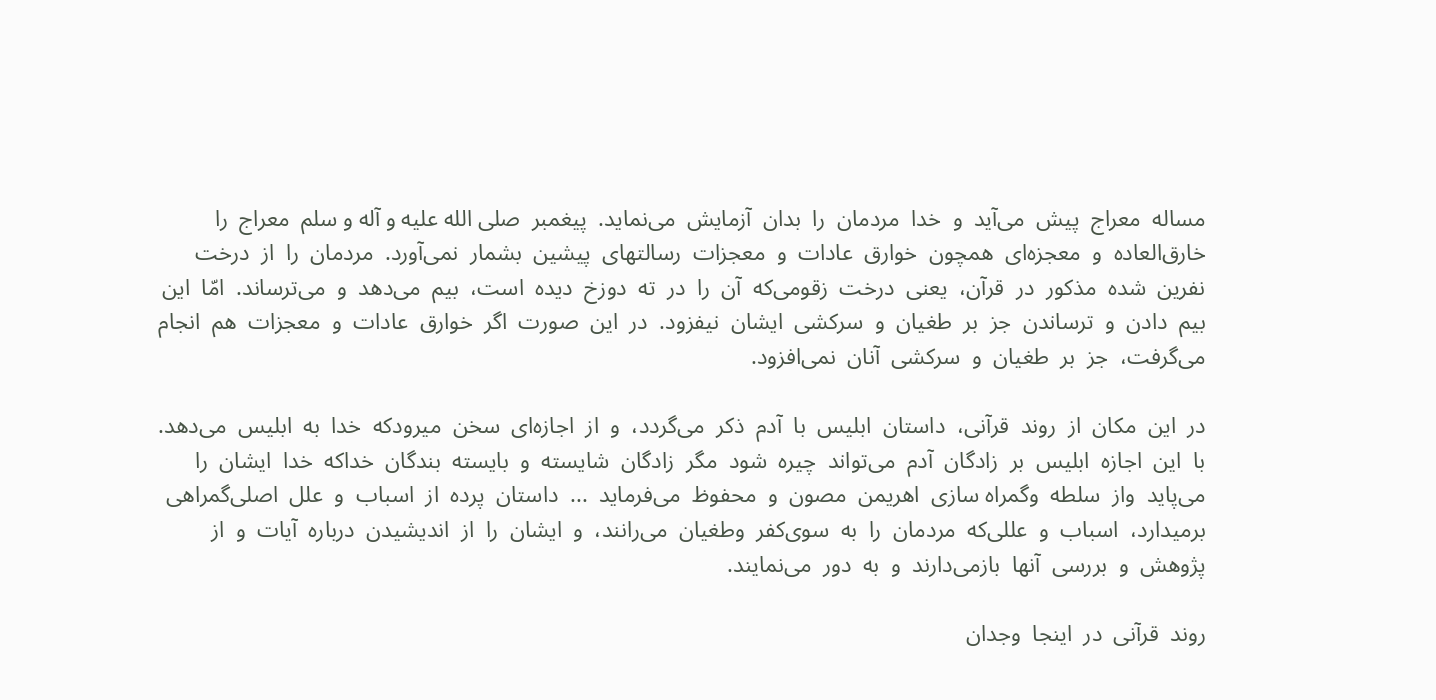مساله  معراج  پیش  می‌آید  و  خدا  مردمان  را  بدان  آزمایش  می‌نماید.  پیغمبر  صلی الله علیه و آله و سلم  معراج  را  خارق‌العاده  و  معجزه‌ای  همچون  خوارق  عادات  و  معجزات  رسالتهای  پیشین  بشمار  نمی‌آورد.  مردمان  را  از  درخت  نفرین  شده  مذکور  در  قرآن‌،  یعنی  درخت  زقومی‌که  آن  را  در  ته  دوزخ  دیده  است‌،  بیم  می‌دهد  و  می‌ترساند.  امّا  این  بیم  دادن  و  ترساندن  جز  بر  طغیان  و  سرکشی  ایشان  نیفزود.  در  این  صورت  اگر  خوارق  عادات  و  معجزات  هم  انجام  می‌گرفت‌،  جز  بر  طغیان  و  سرکشی  آنان  نمی‌افزود.

در  این  مکان  از  روند  قرآنی‌،  داستان  ابلیس  با  آدم  ذکر  می‌گردد،  و  از  اجازه‌ای  سخن  میرودکه  خدا  به  ابلیس  می‌دهد.  با  این  اجازه  ابلیس  بر  زادگان  آدم  می‌تواند  چیره  شود  مگر  زادگان  شایسته  و  بایسته  بندگان  خداکه  خدا  ایشان  را  می‌پاید  واز  سلطه  وگمراه سازی  اهریمن  مصون  و  محفوظ  می‌فرماید  ...  داستان  پرده  از  اسباب  و  علل  اصلی‌گمراهی  برمیدارد،  اسباب  و  عللی‌که  مردمان  را  به  سوی‌کفر  وطغیان  می‌رانند،  و  ایشان  را  از  اندیشیدن  درباره  آیات  و  از  پژوهش  و  بررسی  آنها  بازمی‌دارند  و  به  دور  می‌نمایند.

روند  قرآنی  در  اینجا  وجدان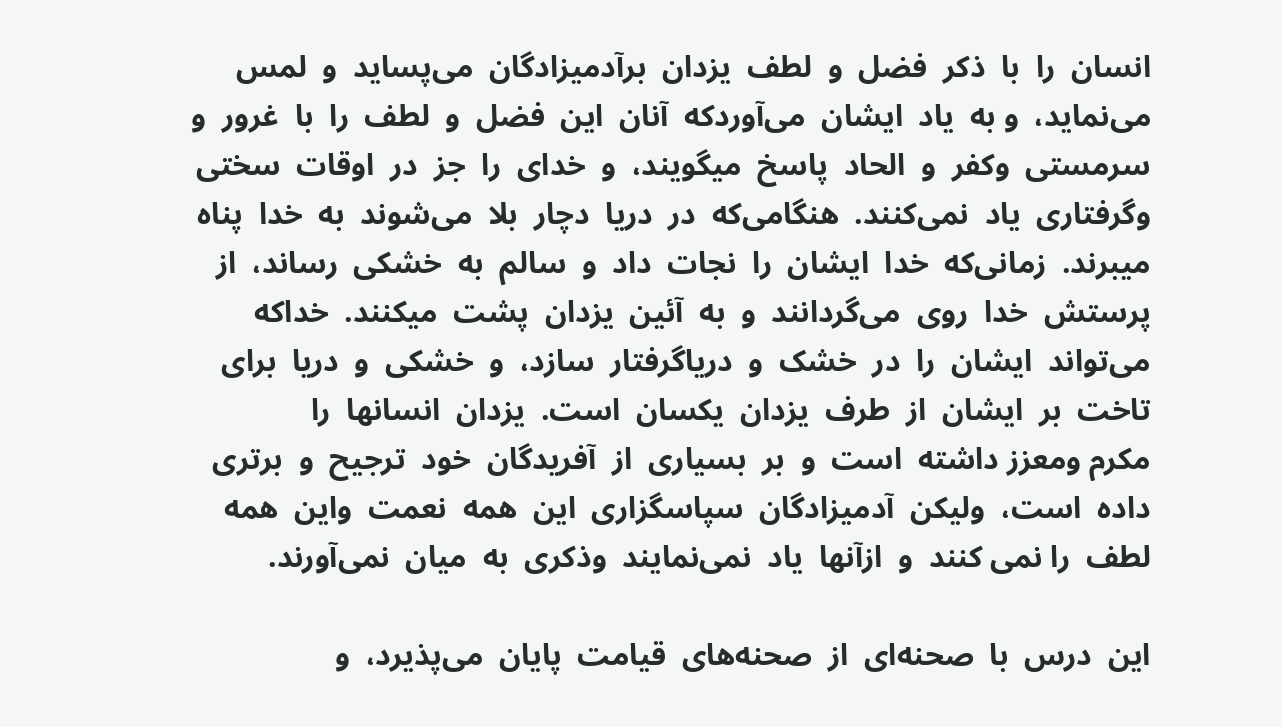انسان  را  با  ذکر  فضل  و  لطف  یزدان  بر‌آدمیزادگان  می‌پساید  و  لمس  می‌نماید،  و به  یاد  ایشان  می‌آوردکه  آنان  این  فضل  و  لطف  را  با  غرور  و  سرمستی  وکفر  و  الحاد  پاسخ  میگویند،  و  خدای  را  جز  در  اوقات  سختی  وگرفتاری  یاد  نمی‌کنند.  هنگامی‌که  در  دریا  دچار  بلا  می‌شوند  به  خدا  پناه  میبرند.  زمانی‌که  خدا  ایشان  را  نجات  داد  و  سالم  به  خشکی  رساند،  از  پرستش  خدا  روی  می‌گردانند  و  به  آئین  یزدان  پشت  میکنند.  خداکه  می‌تواند  ایشان  را  در  خشک  و  دریاگرفتار  سازد،  و  خشکی  و  دریا  برای  تاخت  بر  ایشان  از  طرف  یزدان  یکسان  است‌.  یزدان  انسانها  را  مکرم ‌ومعزز داشته  است  و  بر  بسیاری  از  آفریدگان  خود  ترجیح  و  برتری  داده  است‌،  ولیکن  آدمیزادگان  سپاسگز‌اری  این  همه  نعمت  واین  همه  لطف  را نمی کنند  و  ازآنها  یاد  نمی‌نمایند  وذکری  به  میان  نمی‌آورند.

این  درس  با  صحنه‌ای  از  صحنه‌های  قیامت  پایان  می‌پذیرد،  و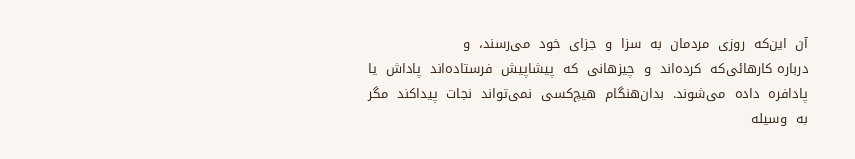آن  این‌که  روزی  مردمان  به  سزا  و  جزای  خود  می‌رسند،  و  درباره ‌کارهائی‌که  کرده‌اند  و  چیزهانی  که  پیشاپیش  فرستاده‌اند  پاداش  یا  پادافره  داده  می‌شوند.  بدان‌هنگام  هیچ‌کسی  نمی‌تواند  نجات  پیداکند  مگر  به  وسیله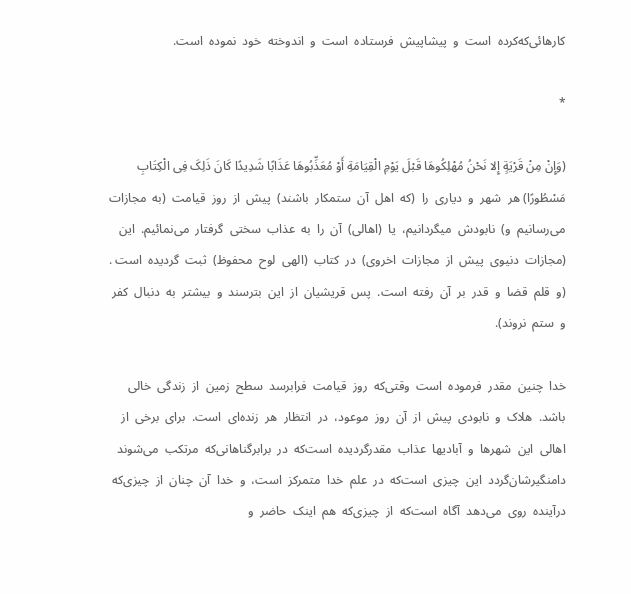کارهائی‌که‌کرده  است  و  پیشاپیش  فرستاده  است  و  اندوخته  خود  نموده  است‌.

*

(وَإِنْ مِنْ قَرْیَةٍ إِلا نَحْنُ مُهْلِکُوهَا قَبْلَ یَوْمِ الْقِیَامَةِ أَوْ مُعَذِّبُوهَا عَذَابًا شَدِیدًا کَانَ ذَلِکَ فِی الْکِتَابِ مَسْطُورًا) هر  شهر  و  دیاری  را  (که  اهل  آن  ستمکار  باشند)  پیش  از  روز  قیامت  (به  مجازات  می‌رسانیم  و)  نابودش  میگردانیم‌،  یا  (اهالی‌)  آن  را  به  عذاب  سختی  گرفتار  می‌نمائیم‌.  این  (مجازات  دنیوی  پیش  از  مجازات  اخروی‌)  در  کتاب  (الهی  لوح  محفوظ‌)  ثبت  گردیده  است . (و  قلم  قضا  و  قدر  بر  آن  رفته  است‌.  پس  قریشیان  از  این  بترسند  و  بیشتر  به  دنبال  کفر  و  ستم  نروند).

خدا  چنین  مقدر  فرموده  است  وقتی‌که  روز  قیامت  فرابرسد  سطح  زمین  از  زندگی  خالی  باشد.  هلاک  و  نابودی  پیش  از  آن  روز  موعود،  در  انتظار  هر  زنده‌ای  است‌.  برای  برخی  از  اهالی  این  شهرها  و  آبادیها  عذاب  مقدرگردیده  است‌که  در  برابرگناهانی‌که  مرتکب  می‌شوند  دامنگیرشان‌گردد  این  چیزی  است‌که  در  علم  خدا  متمرکز  است‌،  و  خدا  آن  چنان  از  چیزی‌که  درآینده  روی  می‌دهد  آگاه  است‌که  از  چیزی‌که  هم  اینک  حاضر  و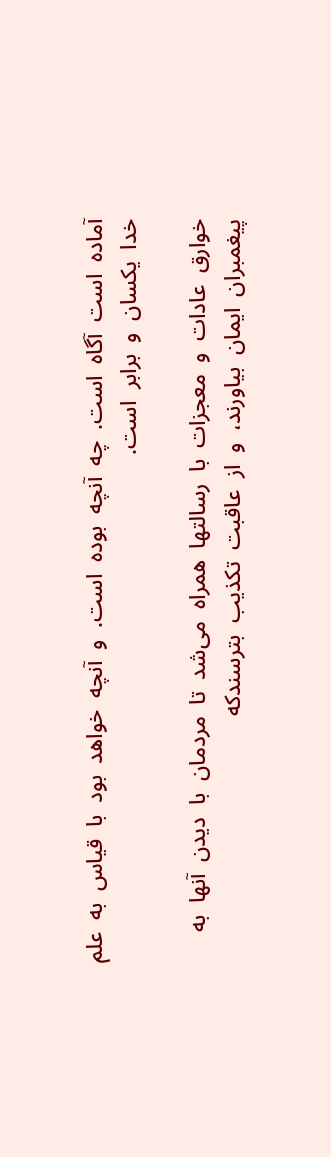آماده  است  آگاه  است‌.  چه  آنچه  بوده  است‌.  و  آنچه  خواهد  بود  با  قیاس  به  علم  خدا  یکسان  و  برابر  است‌.

خوارق  عادات  و  معجزات  با  رسالتها  همرا‌ه  می‌شد  تا  مردمان  با  دیدن  آنها  به  پیغمبران  ایمان  بیاورند،  و  از  عاقبت  تکذیب  بترسندکه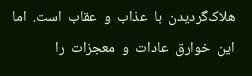هلاک‌گردیدن  با  عذاب  و  عقاب  است‌.  اما  این  خوارق  عادات  و  معجزات  را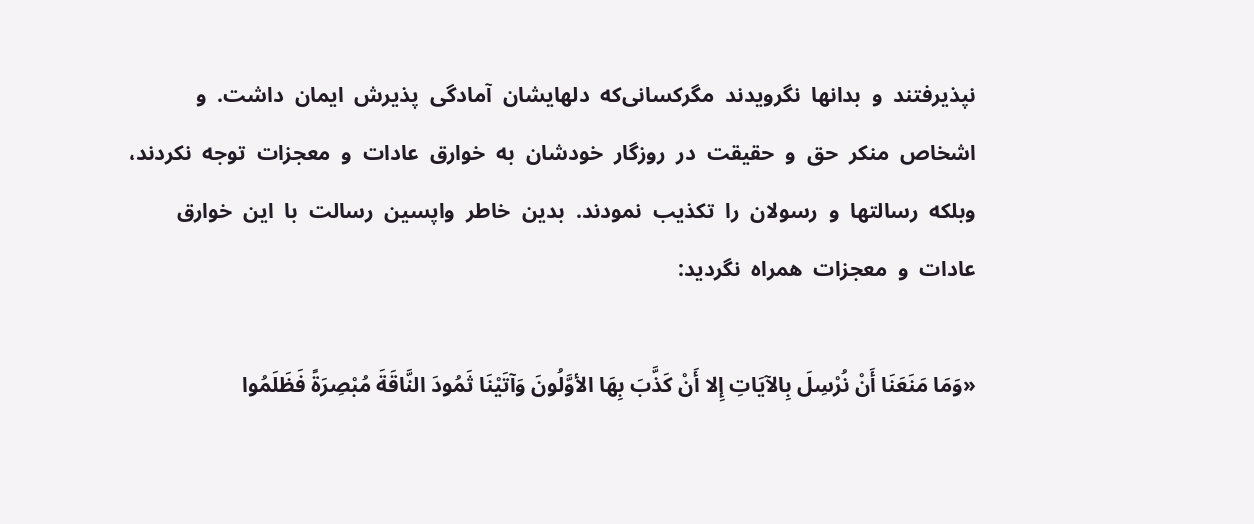نپذیرفتند  و  بدانها  نگرویدند  مگرکسانی‌که  دلهایشان  آمادگی  پذیرش  ایمان  داشت‌.  و  اشخاص  منکر  حق  و  حقیقت  در  روزگار  خودشان  به  خوارق  عادات  و  معجزات  توجه  نکردند،  وبلکه  رسالتها  و  رسولان  را  تکذیب  نمودند.  بدین  خاطر  واپسین  رسالت  با  این  خوارق  عادات  و  معجزات  همراه  نگردید:

«وَمَا مَنَعَنَا أَنْ نُرْسِلَ بِالآیَاتِ إِلا أَنْ کَذَّبَ بِهَا الأوَّلُونَ وَآتَیْنَا ثَمُودَ النَّاقَةَ مُبْصِرَةً فَظَلَمُوا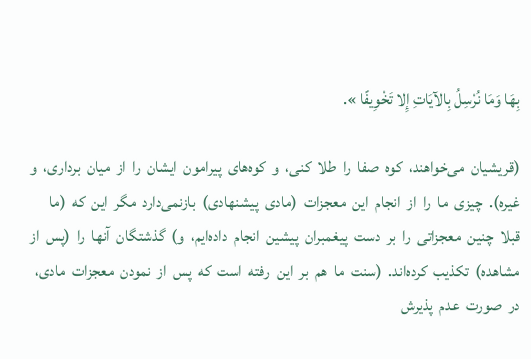بِهَا وَمَا نُرْسِلُ بِالآیَاتِ إِلا تَخْوِیفًا ».

(قریشیان  می‌خواهند،  کوه  صفا  را  طلا  کنی‌،  و  کوه‌های  پیرامون  ایشان  را  از  میان  برداری‌،  و  غیره‌).  چیزی  ما  را  از  انجام  این  معجزات  (مادی  پیشنهادی‌)  بازنمی‌دارد  مگر  این  که  (ما  قبلا  چنین  معجزاتی  را  بر  دست  پیغمبران  پیشین  انجام  داده‌ایم‌،  و)  گذشتگان  آنها  را  (پس  از  مشاهده‌)  تکذیب  کرده‌اند.  (سنت  ما  هم  بر  این  رفته  است  که  پس  از  نمودن  معجزات  مادی‌،  در  صورت  عدم  پذیرش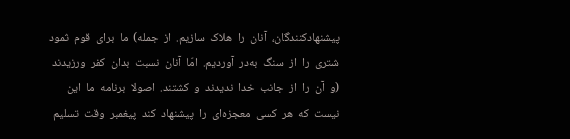پیشنهادکنندگان‌،  آنان  را  هلاک  سازیم‌.  از  جمله‌)  ما  برای  قوم  ثمود  شتری  را  از  سنگ  به‌در  آوردیم‌.  امّا  آنان  نسبت  بدان  کفر  ورزیدند  (و  آن  را  از  جانب  خدا  ندیدند  و  کشتند.  اصولا  برنامه  ما  این  نیست  که  هر  کسی  معجزه‌ای  را  پیشنهاد  کند  پیغمبر  وقت  تسلیم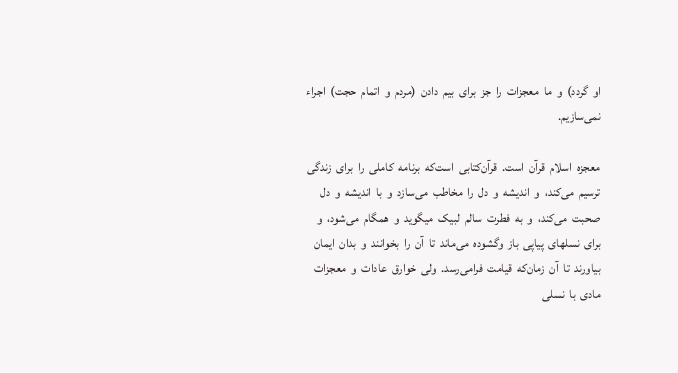او  گردد)  و  ما  معجزات  را  جز  برای  بیم  دادن  (مردم  و  اتمام  حجت‌)  اجراء  نمی‌سازیم‌.

معجزه  اسلام  قرآن  است‌.  قرآن‌کتابی  است‌که  برنامه  کاملی  را  برای  زندگی  ترسیم  می‌کند،  و  اندیشه  و  دل  را  مخاطب  می‌سازد  و  با  اندیشه  و  دل  صحبت  می‌کند،  و  به  فطرت  سالم  لبیک  میگوید  و  همگام  می‌شود،  و  برای  نسلهای  پیاپی  باز  وگشوده  می‌ماند  تا  آن  را  بخوانند  و  بدان  ایمان  بیاورند  تا  آن  زمان‌که  قیامت  فرامی‌رسد.  ولی  خوارق  عادات  و  معجزات  مادی  با  نسلی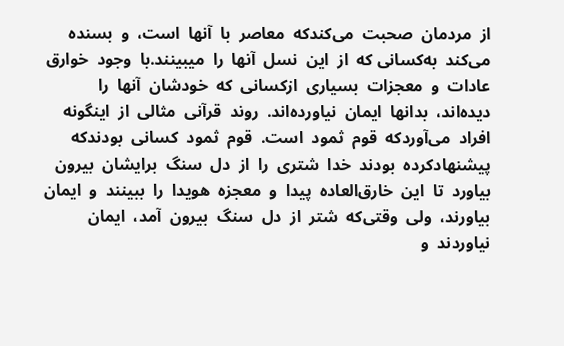از  مردمان  صحبت  می‌کندکه  معاصر  با  آنها  است‌،  و  بسنده  می‌کند  به‌کسانی ‌که  از  این  نسل  آنها  را  میبینند.با  وجود  خوارق  عادات  و  معجزات  بسیاری  ازکسانی  که  خودشان  آنها  را  د‌یده‌اند،  بدانها  ایمان  نیاورده‌اند.  روند  قرآنی  مثالی  از  اینگونه  افراد  می‌آوردکه  قوم  ثمود  است‌.  قوم  ثمود  کسانی  بودندکه  پیشنهادکرده  بودند  خدا  شتری  را  از  دل  سنگ  برایشان  بیرون  بیاورد  تا  این  خارق‌العاده  پیدا  و  معجزه  هویدا  را  ببینند  و  ایمان  بیاورند،  ولی  وقتی‌که  شتر  از  دل  سنگ  بیرون  آمد،  ایمان  نیاوردند  و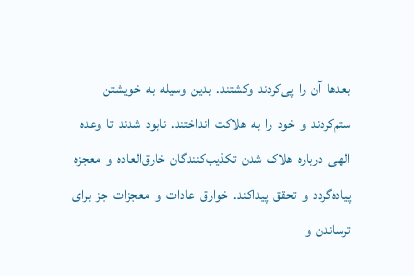بعدها  آن  را  پی‌کردند  وکشتند.  بدین  وسیله  به  خویشتن  ستم‌کردند  و  خود  را  به  هلاکت  انداختند.  نابود  شدند  تا  وعده  الهی  درباره  هلاک  شدن  تکذیب‌کنندگان  خارق‌العا‌ده  و  معجزه  پیاده‌گردد  و  تحقق  پیداکند.  خوارق  عادات  و  معجزات  جز  برای  ترساندن  و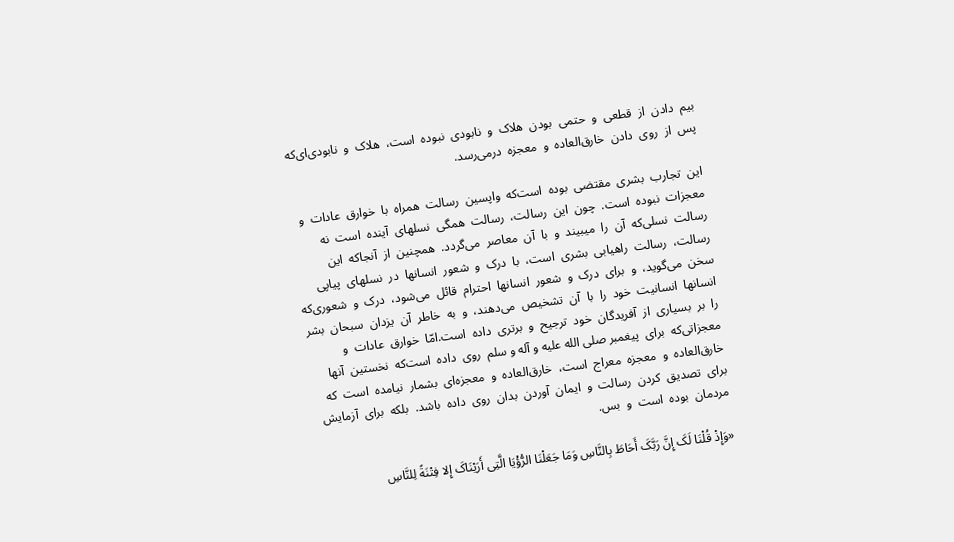بیم  دادن  از  قطعی  و  حتمی  بودن  هلاک  و  نابودی  نبوده  است‌،  هلاک  و  نابودی‌ای‌که  پس  از  روی  دادن  خارق‌العا‌ده  و  معجزه  درمی‌رسد.

این  تجارب  بشری  مقتضی  بوده  است‌که  واپسین  رسالت  همراه  با  خوارق  عادات  و  معجزات  نبوده  است‌.  چون  این  رسالت‌،  رسالت  همگی  نسلهای  آینده  است  نه  رسالت  نسلی‌که  آن  را  میبیند  و  با  آن  معاصر  می‌گردد.  همچنین  از  آنجاکه  این  رسالت‌،  رسالت  راهیابی  بشری  است‌،  با  درک  و  شعو‌ر  انسانها  در  نسلهای  پیاپی  سخن  می‌گوید،  و  برای  درک  و  شعو‌ر  انسانها  احترام  قائل  می‌شود،  درک  و  شعو‌ری‌که  انسانها  انسانیت  خود  را  با  آن  تشخیص  می‌دهند،  و  به  خاطر  آن  یزدان  سبحان  بشر  را  بر  بسیاری  از  آفریدگان  خود  ترجیح  و  برتری  داده  است‌.امّا  خوارق  عادات  و  معجزاتی‌که  برای  پیغمبر صلی الله علیه و آله و سلم  روی  داده  است‌که  نخستین  آنها  خارق‌العاده  و  معجزه  معراج  است‌،  خارق‌العاده  و  معجزه‌ای  بشمار  نیامده  است  که  برای  تصدیق  کردن  رسالت  و  ایمان  آوردن  بدان  روی  داده  باشد.  بلکه  برای  آزمایش  مردمان  بوده  است  و  بس.

«وَإِذْ قُلْنَا لَکَ إِنَّ رَبَّکَ أَحَاطَ بِالنَّاسِ وَمَا جَعَلْنَا الرُّؤْیَا الَّتِی أَرَیْنَاکَ إِلا فِتْنَةً لِلنَّاسِ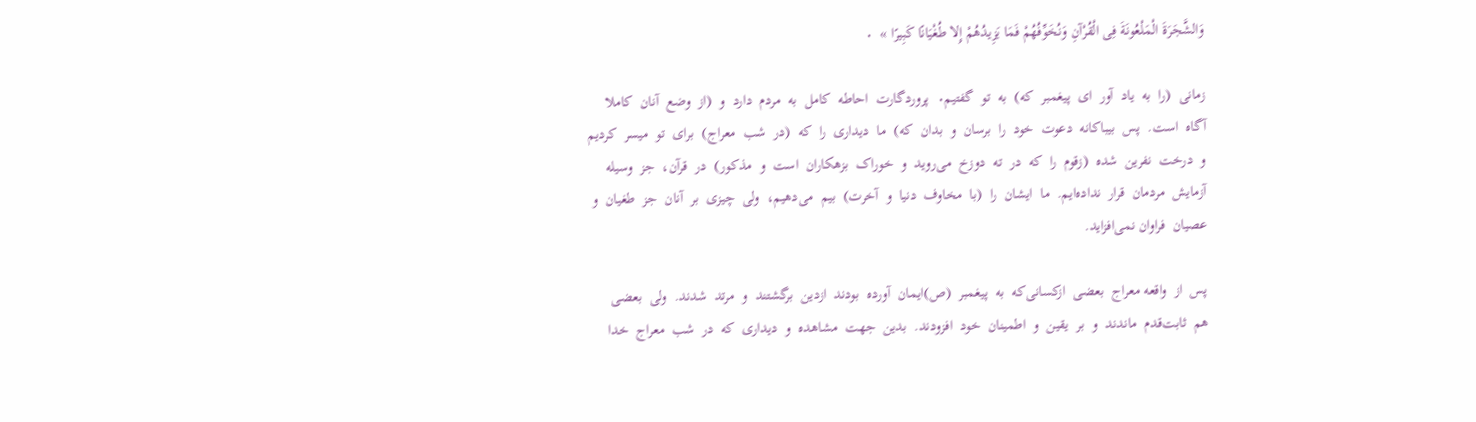وَالشَّجَرَةَ الْمَلْعُونَةَ فِی الْقُرْآنِ وَنُخَوِّفُهُمْ فَمَا یَزِیدُهُمْ إِلا طُغْیَانًا کَبِیرًا »  ٠

زمانی  (را  به  یاد  آور  ای  پیغمبر  که‌)  به  تو  گفتیم‌٠  پروردگارت  احاطه  کامل  به  مردم  دارد  و  (از  وضع  آنان  کاملا  آگاه  است‌.  پس  بیباکانه  دعوت  خود  را  برسان  و  بدان  که‌)  ما  دیداری  را  که  (در  شب  معراج‌)  برای  تو  میسر  کردیم  و  درخت  نفرین  شده  (زقوم  را  که  در  ته  دوزخ  می‌روید  و  خوراک  بزهکاران  است  و  مذکور)  در  قرآن‌،  جز  وسیله  آزمایش  مردمان  قرار  نداده‌ایم‌.  ما  ایشان  را  (با  مخاوف  دنیا  و  آخرت‌)  بیم  می‌دهیم‌،  ولی  چیزی  بر  آنان  جز  طغیان  و  عصیان  فراوان نمی‌افزاید.

پس  از  واقعه معراج  بعضی  ازکسانی‌که  به  پیغمبر  (ص)ایمان  آورده  بودند  ازدین  برگشتند  و  مرتد  شدند.  ولی  بعضی  هم  ثابت‌قدم  ماندند  و  بر  یقین  و  اطمینان  خود  افزودند.  بدین  جهت  مشاهده  و  د‌یداری  که  در  شب  معراج  خدا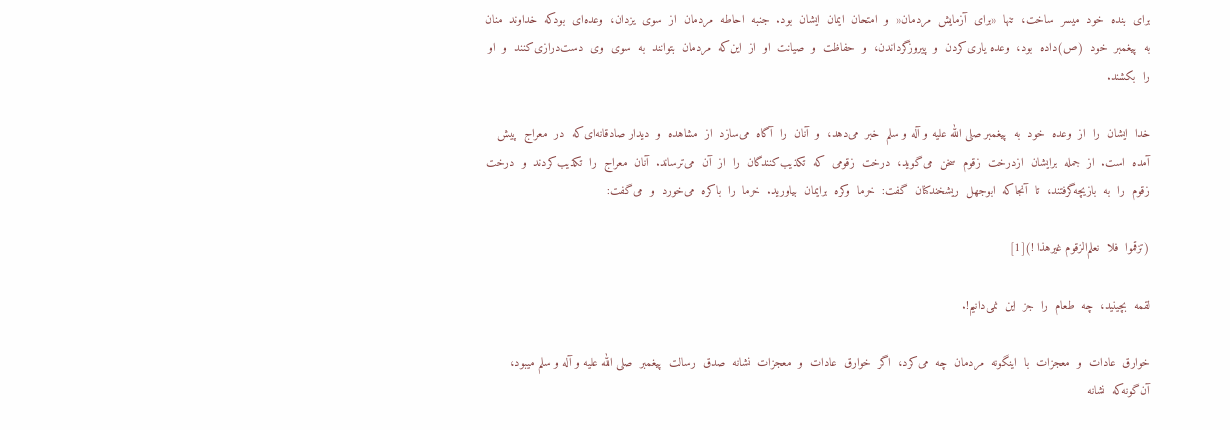برای  بنده  خود  میسر  ساخت‌،  تنها  «برای  آزمایش  مردمان‌«  و  امتحان  ایمان  ایشان  بود.  جنبه  احاطه  مردمان  از  سوی  یزدان‌،  وعده‌ای  بودکه  خداوند  منان  به  پیغمبر  خود  (ص)داده  بود،  وعده یاری‌کردن  و  پیروزگرداندن‌،  و  حفاظت  و  صیانت  او  از  این‌که  مردمان  بتوانند  به  سوی  وی  دست‌درازی‌کنند  و  او  را  بکشند.

خدا  ایشان  را  از  وعده  خود  به  پیغمبر صلی الله علیه و آله و سلم  خبر  می‌دهد،  و  آنان  را  آگاه  می‌سازد  از  مشاهد‌ه  و  دید‌ار صادقانه‌ای‌که  در  معراج  پیش  آمده  است‌.  از  جمله  برایشان  ازدرخت  زقوم  سخن  می‌گوید،  درخت  زقومی  که  تکذیب‌کنندگان  را  از  آن  می‌ترساند.  آنان  معراج  را  تکذیب‌کردند  و  درخت  زقوم  را  به  بازیچه‌گرفتند،  تا  آنجاکه  ابوجهل  ریشخندکنان  گفت‌:  خرما  وکره  برایمان  بیاورید.  خرما  را  باکره  می‌خورد  و  می‌گفت‌:

(تزقموا  فلا  نعلم‌الزقو‌م غیرهذا !)[1]

لقمه  بچینید،  چه  طعام  را  جز  این  نمی‌دانیم‌!.

خوارق  عادات  و  معجزات  با  اینگونه  مردمان  چه  می‌کرد‌،  اگر  خوارق  عادات  و  معجزات  نشانه  صدق  رسالت  پیغمبر  صلی الله علیه و آله و سلم میبود،  آن‌گونه‌که  نشانه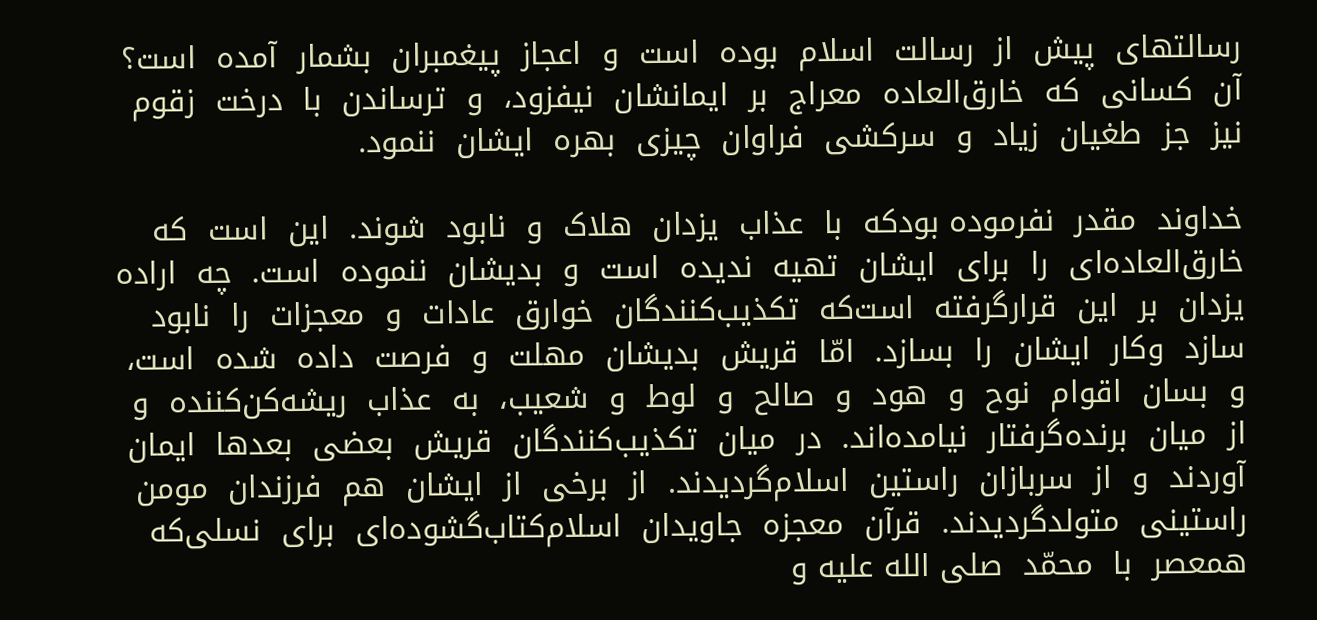رسالتهای  پیش  از  رسالت  اسلام  بوده  است  و  اعجاز  پیغمبران  بشمار  آمده  است‌؟  آن  کسانی  که  خارق‌العاده  معراج  بر  ایمانشان  نیفزود،  و  ترساندن  با  درخت  زقوم  نیز  جز  طغیان  زیاد  و  سرکشی  فراوان  چیزی  بهره  ایشان  ننمود.

خداوند  مقدر  نفرموده بودکه  با  عذاب  یزد‌ان  هلاک  و  نابود  شوند.  این  است  که  خارق‌العاده‌ای  را  برای  ایشان  تهیه  ندیده  است  و  بدیشان  ننموده  است‌.  چه  اراده  یزدان  بر  این  قرارگرفته  است‌که  تکذیب‌کنندگان  خوارق  عادات  و  معجزات  را  نابود  سازد  وکار  ایشان  را  بسازد.  امّا  قریش  بدیشان  مهلت  و  فرصت  داده  شده  است‌،  و  بسان  اقوام  نوح  و  هود  و  صالح  و  لوط  و  شعیب‌،  به  عذاب  ریشه‌کن‌کننده  و  از  میان  برنده‌گرفتار  نیامده‌اند.  در  میان  تکذیب‌کنندگان  قریش  بعضی  بعدها  ایمان  آوردند  و  از  سربازان  راستین  اسلام‌گردیدند.  از  برخی  از  ایشان  هم  فرزندان  مومن  راستینی  متولدگردیدند.  قرآن  معجزه  جاویدان  اسلام‌کتاب‌گشوده‌ای  برای  نسلی‌که  همعصر  با  محمّد  صلی الله علیه و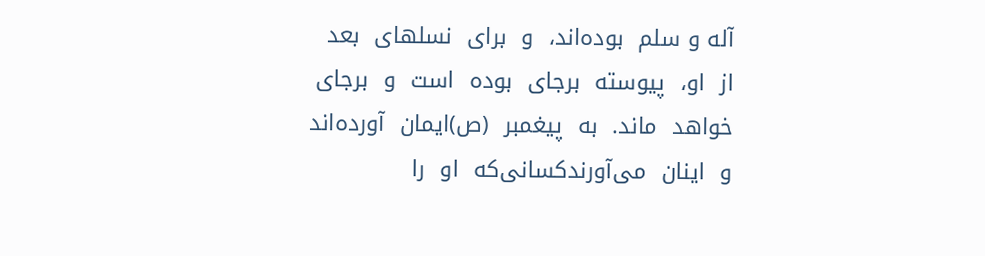آله و سلم  بوده‌اند،  و  برای  نسلهای  بعد  از  او،  پیوسته  برجای  بوده  است  و  بر‌جای  خواهد  ماند.  به  پیغمبر  (ص)ایمان  آورده‌اند  و  اینان  می‌آورندکسانی‌که  او  را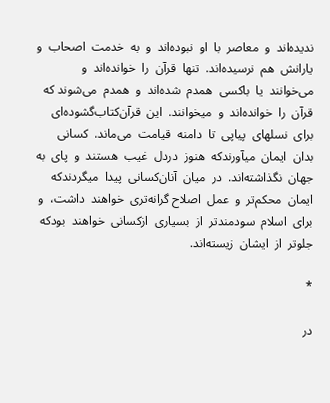ندیده‌اند  و  معاصر  با  او  نبوده‌اند  و  به  خدمت  اصحاب  و  یارانش  هم  نرسیده‌اند.  تنها  قرآن  را  خوانده‌اند  و  می‌خوانند  یا  باکسی  همدم  شده‌اند  و  همدم  می‌شوند که  قرآن  را  خوانده‌اند  و  میخوانند.  این  قرآن‌کتاب‌گشوده‌ای  برای  نسلهای  پیاپی  تا  دامنه  قیامت  می‌ماند.  کسانی  بدان  ایمان  میآورندکه  هنوز  دردل  غیب  هستند  و  پای  به  جهان  نگذاشته‌اند.  در  میان  آنان‌کسانی  پیدا  میگردندکه  ایمان  محکم‌تر  و  عمل  اصلاح گر‌انه‌تری  خواهند  داشت‌،  و  برای  اسلام  سودمندتر  از  بسیاری  ازکسانی  خواهند  بودکه  جلوتر  از  ایشان  زیسته‌اند.

*

در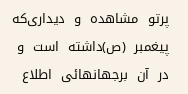پرتو  مشاهده  و  دیداری‌که  پیغمبر  (ص)داشته  است  و  در  آن  برجهانهائی  اطلاع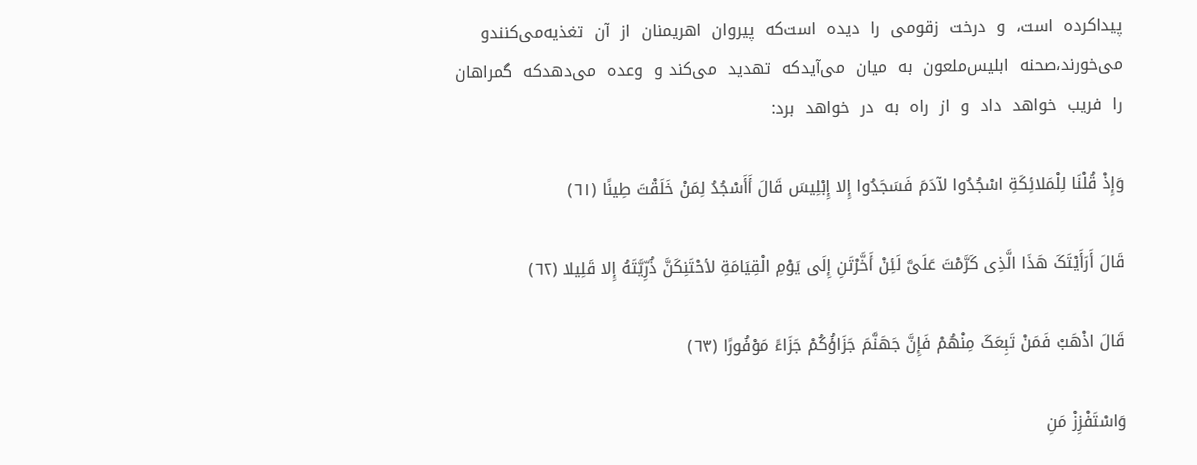پیداکرده  است‌،  و  درخت  زقومی  را  دیده  است‌که  پیروان  اهریمنان  از  آن  تغذیه‌می‌کنندو  می‌خورند،‌صحنه  ابلیس‌ملعون  به  میان  می‌آیدکه  تهدید  می‌کند و  وعده  می‌دهدکه  گمراهان  را  فریب  خواهد  داد  و  از  راه  به  در  خو‌اهد  برد:

وَإِذْ قُلْنَا لِلْمَلائِکَةِ اسْجُدُوا لآدَمَ فَسَجَدُوا إِلا إِبْلِیسَ قَالَ أَأَسْجُدُ لِمَنْ خَلَقْتَ طِینًا (٦١)

قَالَ أَرَأَیْتَکَ هَذَا الَّذِی کَرَّمْتَ عَلَیَّ لَئِنْ أَخَّرْتَنِ إِلَى یَوْمِ الْقِیَامَةِ لأحْتَنِکَنَّ ذُرِّیَّتَهُ إِلا قَلِیلا (٦٢)

قَالَ اذْهَبْ فَمَنْ تَبِعَکَ مِنْهُمْ فَإِنَّ جَهَنَّمَ جَزَاؤُکُمْ جَزَاءً مَوْفُورًا (٦٣)

وَاسْتَفْزِزْ مَنِ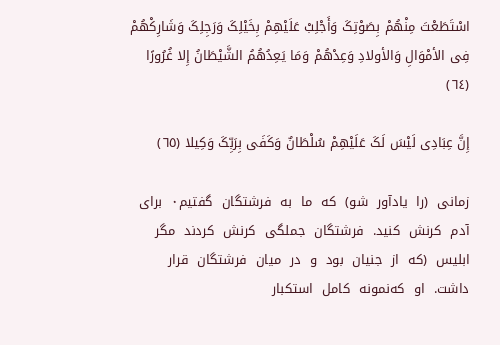اسْتَطَعْتَ مِنْهُمْ بِصَوْتِکَ وَأَجْلِبْ عَلَیْهِمْ بِخَیْلِکَ وَرَجِلِکَ وَشَارِکْهُمْ فِی الأمْوَالِ وَالأولادِ وَعِدْهُمْ وَمَا یَعِدُهُمُ الشَّیْطَانُ إِلا غُرُورًا (٦٤)

إِنَّ عِبَادِی لَیْسَ لَکَ عَلَیْهِمْ سُلْطَانٌ وَکَفَى بِرَبِّکَ وَکِیلا (٦٥)

زمانی  (را  یادآور  شو)  که  ما  به  فرشتگان  گفتیم‌٠  برای  آدم  کرنش  کنید.  فرشتگان  جملگی  کرنش  کردند  مگر  ابلیس  (که  از  جنیان  بود  و  در  میان  فرشتگان  قرار  داشت‌.  او  که‌نمونه  کامل  استکبار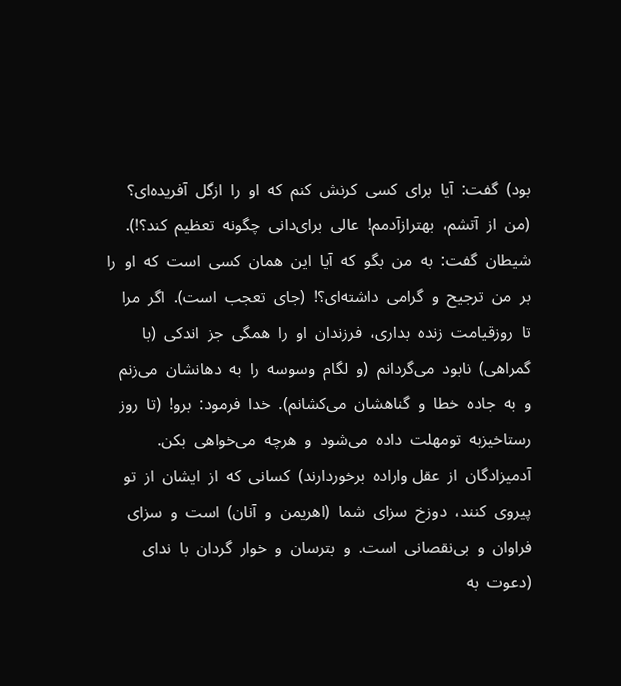بود)  گفت‌:  آیا  برای  کسی  کرنش  کنم  که  او  را  ازگل  آفریده‌ای‌؟  (من  از  آتشم‌،  بهترازآدمم‌!  عالی  برای‌دانی  چگونه  تعظیم  کند؟‌!).  شیطان  گفت‌:  به  من  بگو  که  آیا  این  همان  کسی  است  که  او  را  بر  من  ترجیح  و  گرامی  داشته‌ای‌؟‌!  (جای  تعجب  است‌).  اگر  مرا  تا  روزقیامت  زنده  بداری‌،  فرزندان  او  را  همگی  جز  اندکی  (با  گمراهی‌)  نابود  می‌گردانم  (و  لگام  وسوسه  را  به  دهانشان  می‌زنم  و  به  جاده  خطا  و  گناهشان  می‌کشانم‌).  خدا  فرمود:  برو!  (تا  روز  رستاخیزبه  تومهلت  داده  می‌شود  و  هرچه  می‌خواهی  بکن‌.  آدمیزادگان  از  عقل ‌واراده  برخوردارند)  کسانی  که  از  ایشان  از  تو  پیروی  کنند،  دوزخ  سزای  شما  (اهریمن  و  آنان‌)  است  و  سزای  فراوان  و  بی‌نقصانی  است‌.  و  بترسان  و  خوار  گردان  با  ندای  (دعوت  به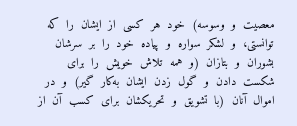معصیت  و  وسوسه‌)  خود  هر  کسی  از  ایشان  را  که  توانستی،  و  لشکر  سواره  و  پیاده  خود  را  بر  سرشان  بشوران  و  بتازان  (و  همه  تلاش  خویش  را  برای  شکست  دادن  و  گول  زدن  ایشان  به‌کار  گیر)  و  در  اموال  آنان  (با  تشویق  و  تحریکشان  برای  کسب  آن  از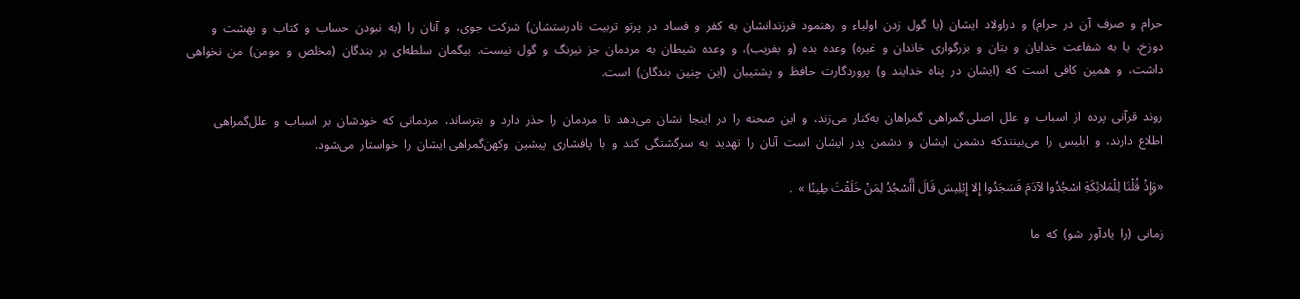حرام  و  صرف  آن  در  حرام‌)  و  دراولاد  ایشان  (با  گول  زدن  اولیاء  و  رهنمود  فرزندانشان  به  کفر  و  فساد  در  پرتو  تربیت  نادرستشان‌)  شرکت  جوی‌،  و  آنان  را  (به  نبودن  حساب  و  کتاب  و  بهشت  و  دوزخ‌،  یا  به  شفاعت  خدایان  و  بتان  و  بزرگواری  خاندان  و  غیره‌)  وعده  بده  (و  بفریب‌)،  و  وعده  شیطان  به  مردمان  جز  نیرنگ  و  گول  نیست‌.  بیگمان  سلطه‌ای  بر  بندگان  (مخلص  و  مومن‌)  من  نخواهی  داشت‌،  و  همین  کافی  است  که  (ایشان  در  پناه  خدایند  و)  پروردگارت  حافظ  و  پشتیبان  (این  چنین  بندگان‌)  است‌.

روند  قرآنی  پرده  از  اسباب  و  علل  اصلی ‌گمراهی  گمراهان  به‌کنار  می‌زند،  و  این  صحنه  را  در  اینجا  نشان  می‌دهد  تا  مردمان  را  حذر  دارد  و  بترساند،  مردمانی  که  خودشان  بر  اسباب  و  علل‌گمراهی  اطلاع  دارند‌،  و  ابلیس  را  می‌بینندکه  دشمن  ایشان  و  دشمن  پدر  ایشان  است  آنان  را  تهدید  به  سرگشتگی  کند  و  با  پافشاری  پیشین  وکهن‌گمراهی ایشان  را  خواستار  می‌شود.

«وَإِذْ قُلْنَا لِلْمَلائِکَةِ اسْجُدُوا لآدَمَ فَسَجَدُوا إِلا إِبْلِیسَ قَالَ أَأَسْجُدُ لِمَنْ خَلَقْتَ طِینًا »  .

زمانی  (را  یادآور  شو)  که  ما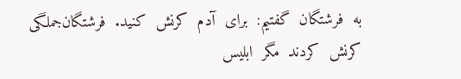به  فرشتگان  گفتیم‌:  برای  آدم  کرنش  کنید.  فرشتگان‌جملگی  کرنش  کردند  مگر  ابلیس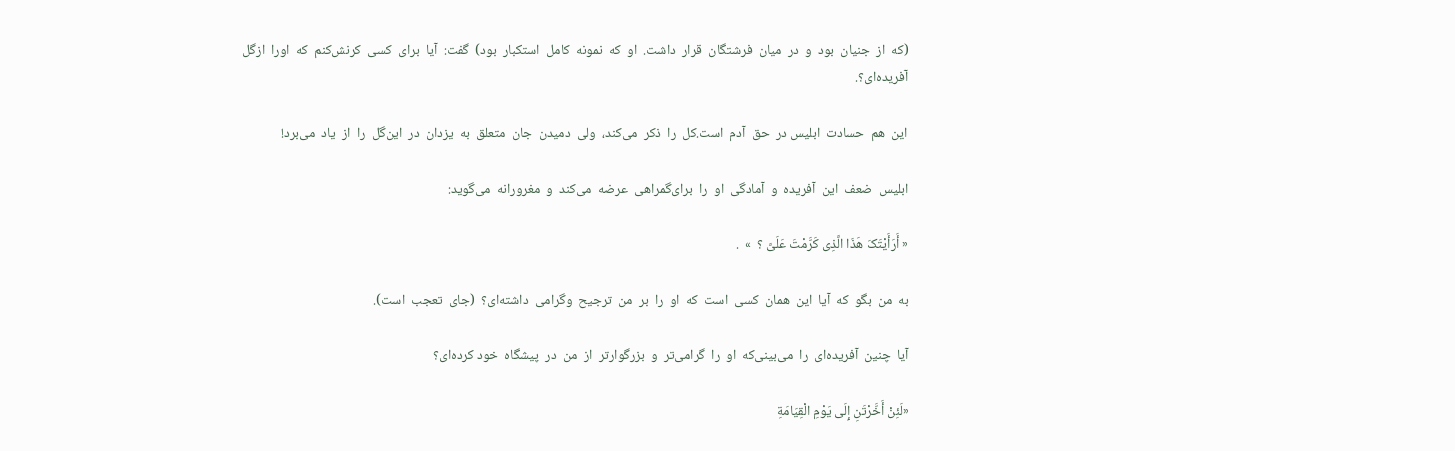(که  از  جنیان  بود  و  در  میان  فرشتگان  قرار  داشت‌.  او  که  نمونه  کامل  استکبار  بود)  گفت‌:  آیا  برای  کسی  کرنش‌کنم  که  اورا  ازگل  آفریده‌ای‌؟‌.

این  هم  حسادت  ابلیس در  حق  آدم  است‌.کل  را  ذکر  می‌کند،  ولی  دمیدن  جان  متعلق  به  یزدان  در  این‌گل  را  از  یاد  می‌برد!

ابلیس  ضعف  این  آفریده  و  آمادگی  او  را  برای‌گمراهی  عرضه  می‌کند  و  مغرورانه  می‌گوید:

« أَرَأَیْتَکَ هَذَا الَّذِی کَرَّمْتَ عَلَیَّ ؟  »  .

به  من  بگو  که  آیا  این  همان  کسی  است  که  او  را  بر  من  ترجیح  وگرامی  داشته‌ای‌؟  (جای  تعجب  است‌).

آیا  چنین  آفریده‌ای  را  می‌بینی‌که  او  را  گرامی‌تر  و  بزرگوارتر  از  من  در  پیشگاه  خود کرده‌ای‌؟

«لَئِنْ أَخَّرْتَنِ إِلَى یَوْمِ الْقِیَامَةِ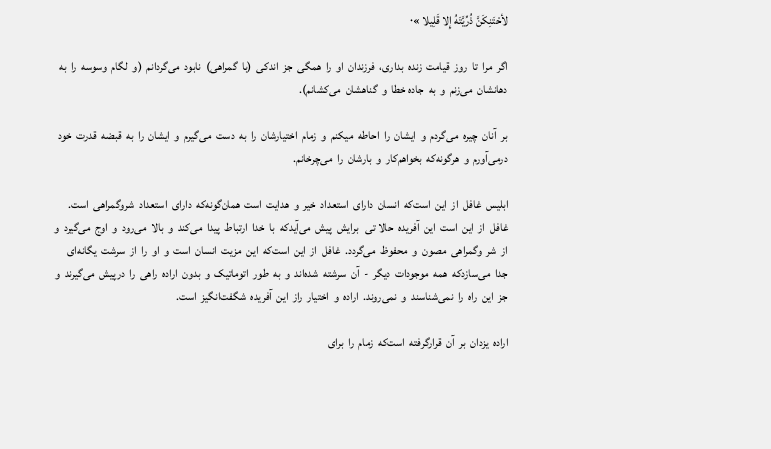لأحْتَنِکَنَّ ذُرِّیَّتَهُ إِلا قَلِیلا »٠

اگر  مرا  تا  روز  قیامت  زنده  بداری‌،  فرزندان  او  را  همگی  جز  اندکی  (با  گمراهی‌)  نابود  می‌گردانم  (و  لگام  وسوسه  را  به  دهانشان  می‌زنم  و  به  جاده خطا  و  گناهشان  می‌کشانم).

بر  آنان  چیره  می‌گردم  و  ایشان  را  احاطه  میکنم  و  زمام  اختیارشان  را  به  دست  می‌گیرم  و  ایشان  را  به  قبضه  قدرت  خود  درمی‌آورم  و  هرگونه‌که  بخواهم‌کار  و  بارشان  را  می‌چرخانم‌.

ابلیس  غافل  از  این  است‌که  انسان  دارای  استعداد  خیر  و  هدایت  است  همان‌گونه‌که  دارای  استعداد  شروگمر‌اهی  است‌.  غافل  از  این  است  این  آفریده  حالا تی   برایش  پیش  می‌آیدکه  با  خدا  ارتباط  پیدا  می‌کند  و  بالا  می‌رود  و  اوج  می‌گیرد  و  از  شر  وگمراهی  مصون  و  محفو‌ظ  می‌گردد.  غافل  از  این  است‌که  این  مزیت  انسان  است  و  او  را  از  سرشت  یگانه‌ای  جدا  می‌سازدکه  همه  موجودات  دیگر  -  آن  سرشته  شده‌اند  و  به  طور  اتوماتیک  و  بدون  اراده  راهی  را  درپیش  می‌گیرند  و  جز  این  راه  را  نمی‌شناسند  و  نمی‌روند.  اراده  و  اختیار  راز  این  آفریده  شگفت‌انگیز  است‌.

اراده  یزدان  بر  آن  قرارگرفته  است‌که  زمام  را  برای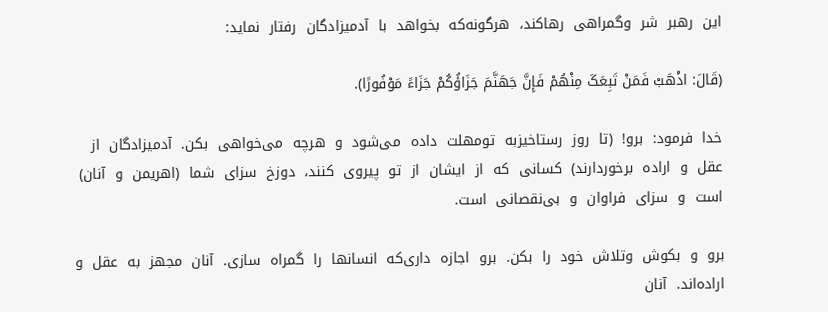این  رهبر  شر  وگمراهی  رهاکند،  هرگو‌نه‌که  بخواهد  با  آدمیزادگان  رفتار  نماید:

(قَالَ: اذْهَبْ فَمَنْ تَبِعَکَ مِنْهُمْ فَإِنَّ جَهَنَّمَ جَزَاؤُکُمْ جَزَاءً مَوْفُورًا).

خدا  فرمود:  برو!  (تا  روز  رستاخیزبه  تومهلت  داده  می‌شود  و  هرچه  می‌خواهی  بکن‌.  آدمیزادگان  از  عقل  و  اراده  برخوردارند)  کسانی  که  از  ایشان  از  تو  پیروی  کنند،  دوزخ  سزای  شما  (اهریمن  و  آنان‌)  است  و  سزای  فراوان  و  بی‌نقصانی  است‌.

برو  و  بکوش  وتلاش  خود  را  بکن.  برو  اجازه  داری‌که  انسانها  را  گمراه  سازی‌.  آنان  مجهز  به  عقل  و  اراده‌اند.  آنان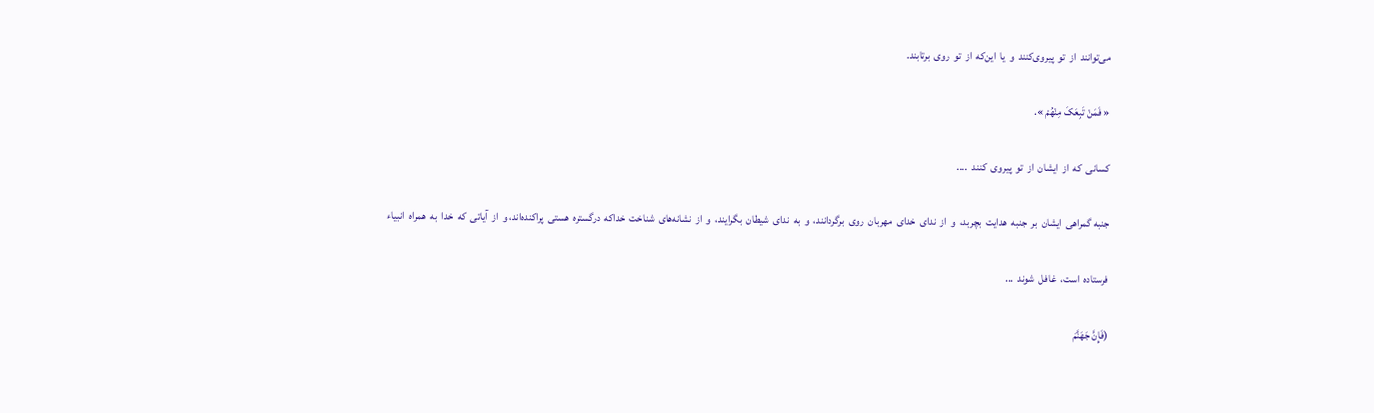می‌توانند  از  تو  پیروی‌کنند  و  یا  این‌که  از  تو  روی  برتابند.

« فَمَنْ تَبِعَکَ مِنْهُمْ ».

کسانی  که  از  ایشان  از  تو  پیروی  کنند  ....

جنبه ‌گمراهی  ایشان  بر  جنبه  هدایت  بچربد،  و  از  ندای  خدای  مهربان  روی  برگردانند،  و  به  ندای  شیطان  بگرایند،  و  از  نشانه‌های  شناخت  خداکه  درگستره  هستی  پراکنده‌اند، و  از  آیاتی  که  خدا  به  همراه  انبیاء

فرستاده  است‌،  غافل  شوند  ...

(فَإِنَّ جَهَنَّمَ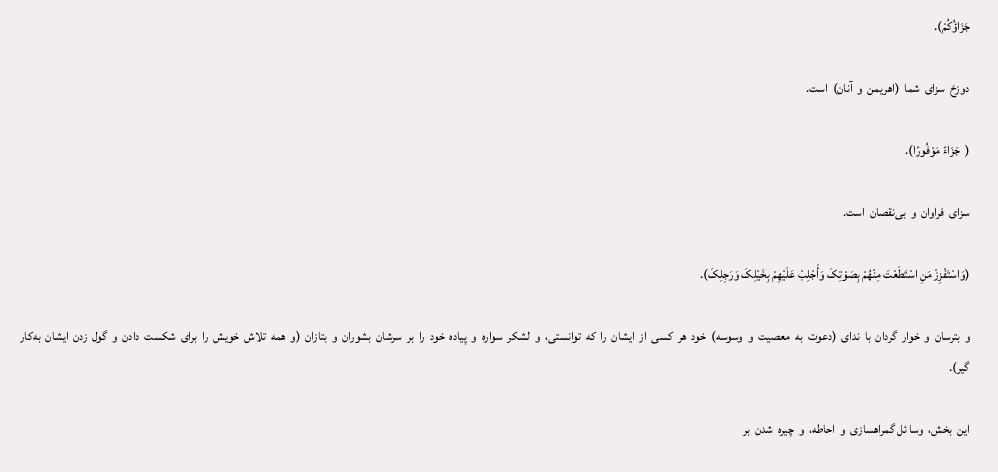جَزَاؤُکُمْ).

دوزخ  سزای  شما  (اهریمن  و  آنان‌)  است‌.

(  جَزَاءً مَوْفُورًا).

سزای  فراوان  و  بی‌نقصان  است‌.

(وَاسْتَفْزِزْ مَنِ اسْتَطَعْتَ مِنْهُمْ بِصَوْتِکَ وَأَجْلِبْ عَلَیْهِمْ بِخَیْلِکَ وَرَجِلِکَ).

و  بترسان  و  خوار  گردان  با  ندای  (دعوت  به  معصیت  و  وسوسه‌)  خود  هر  کسی  از  ایشان  را  که  توانستی‌،  و  لشکر  سواره  و  پیاده  خود  را  بر  سرشان  بشوران  و  بتازان  (و  همه  تلاش  خویش  را  برای  شکست  دادن  و  گول  زدن  ایشان  به‌کار  گیر).

این  بخش،  وسا ئل‌ گمراهسازی  و  احاطه‌،  و  چیره  شدن  بر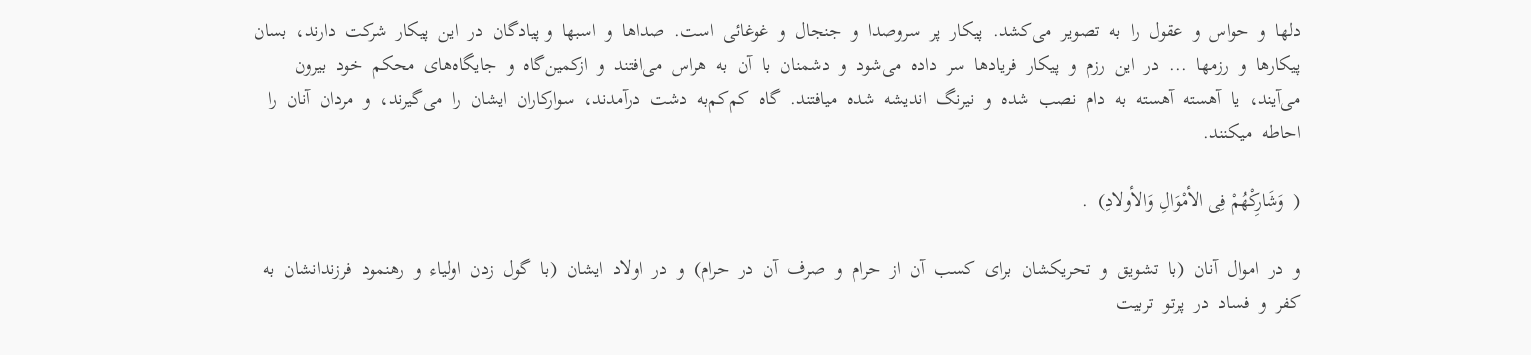دلها  و  حواس  و  عقول  را  به  تصویر  می‌کشد.  پیکار  پر  سروصدا  و  جنجال  و  غوغائی  است‌.  صداها  و  اسبها  و پیادگان  در  این  پیکار  شرکت  دارند،  بسان  پیکارها  و  رزمها  ...  در  این  رزم  و  پیکار  فریادها  سر  داده  می‌شود  و  دشمنان  با  آن  به  هراس  می‌افتند  و  ازکمین‌گاه  و  جایگاه‌های  محکم  خود  بیرون  می‌آیند،  یا  آهسته  آهسته  به  دام  نصب  شده  و  نیرنگ  اندیشه  شده  میافتند.  گاه  کم‌کم‌به  دشت  درآمدند،  سوارکاران  ایشان  را  می‌گیرند،  و  مردان  آنان  را  احاطه  میکنند.

(  وَشَارِکْهُمْ فِی الأمْوَالِ وَالأولادِ)  .

و  در  اموال  آنان  (با  تشویق  و  تحریکشان  برای  کسب  آن  از  حرام  و  صرف  آن  در  حرام‌)  و  در  اولاد  ایشان  (با  گول  زدن  اولیاء  و  رهنمود  فرزندانشان  به  کفر  و  فساد  در  پرتو  تربیت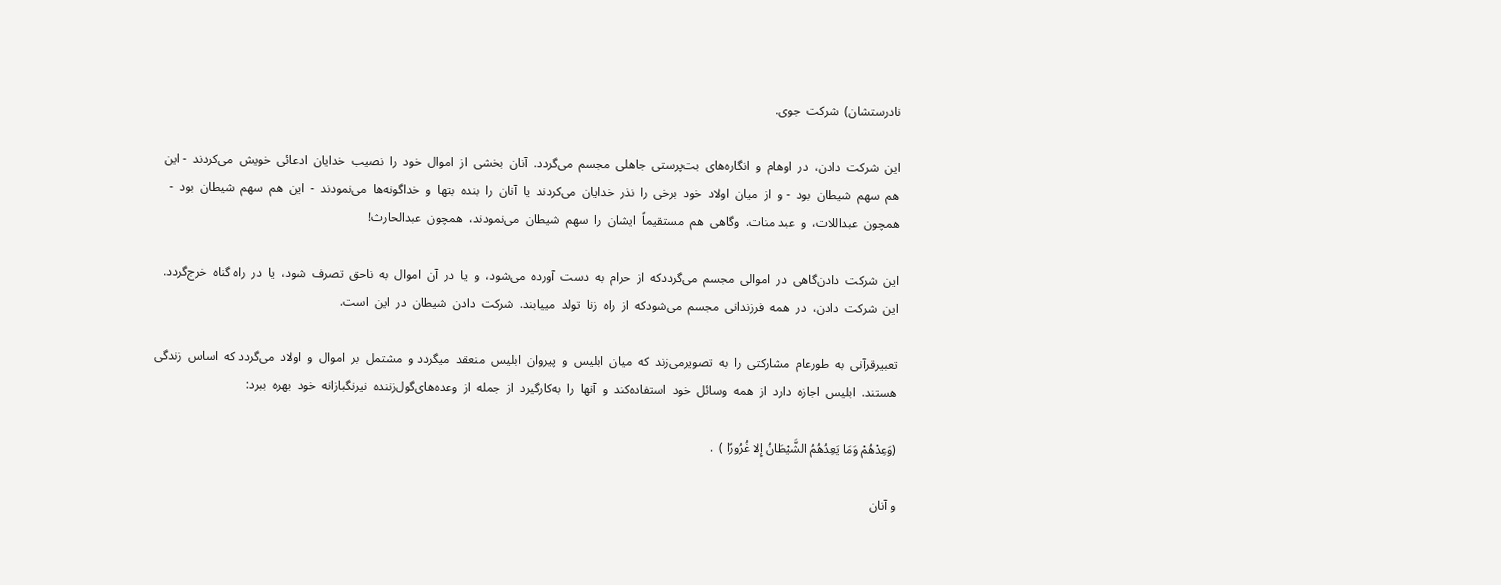نادرستشان‌)  شرکت  جوی‌.

این  شرکت  دادن‌،  در  اوهام  و  انگاره‌های  بت‌پرستی  جاهلی  مجسم  می‌گردد.  آنان  بخشی  از  اموال  خود  را  نصیب  خدایان  ادعائی  خویش  می‌کردند  - این  هم  سهم  شیطان  بود  - و  از  میان  اولاد  خو‌د  برخی  را  نذر  خدایان  می‌کردند  یا  آنان  را  بنده  بتها  و  خداگونه‌ها  می‌نمودند  -  این  هم  سهم  شیطان  بود  - همچون  عبداللات‌،  و  عبد منات‌.  وگاهی  هم  مستقیماً  ایشان  را  سهم  شیطان  می‌نمودند،  همچون  عبدالحارث‌!

این  شرکت  دادن‌گاهی  در  اموالی  مجسم  می‌گرددکه  از  حرام  به  دست  آورده  می‌شود،  و  یا  در  آن  اموال  به  ناحق  تصرف  شود،  یا  در  راه‌ گناه  خرج‌گردد.  این  شرکت  دادن‌،  در  همه  فرزندانی  مجسم  می‌شودکه  از  راه  زنا  تولد  مییابند.  شرکت  دادن  شیطان  در  این  است‌.

تعبیرقرآنی  به  طورعام  مشارکتی  را  به  تصویرمی‌زند  که  میان  ابلیس  و  پیروان  ابلیس  منعقد  میگردد و  مشتمل  بر  اموال  و  اولاد  می‌گردد که  اساس  زندگی  هستند.  ابلیس  اجازه  دارد  از  همه  وسائل  خود  استفاده‌کند  و  آنها  را  به‌کارگیرد  از  جمله  از  وعده‌های‌گول‌زننده  نیرنگبازانه  خود  بهره  ببرد:

(وَعِدْهُمْ وَمَا یَعِدُهُمُ الشَّیْطَانُ إِلا غُرُورًا )  .

و آنان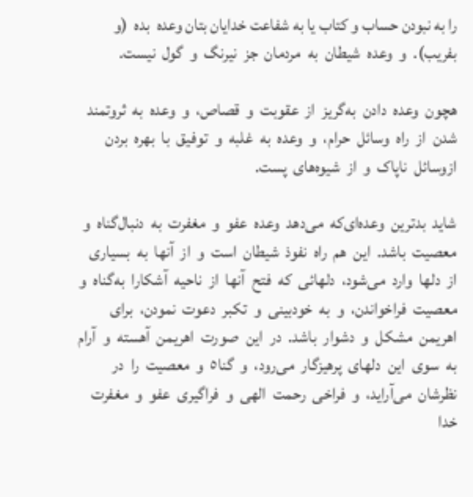را به نبودن حساب و کتاب یا به شفاعت خدایان بتان وعده  بده  (و  بفریب‌).  و  وعده  شیطان  به  مردمان  جز  نیرنگ  و  گول  نیست‌.

هچون  وعده  دادن  به‌گریز  از  عقوبت  و  قصاص‌،  و  وعده  به  ثروتمند  شدن  از  راه  وسائل  حرام‌،  و  وعده  به  غلبه  و  توفیق  با  بهره  بردن  ازوسائل  ناپاک  و  از  شیوه‌های  پست‌.

شاید  بدترین  وعده‌ای‌که  می‌دهد  وعده  عفو  و  مغفرت  به  دنبال‌گناه  و  معصیت  باشد.  این  هم  راه  نفوذ  شیطان  است  و  از  آنها  به  بسیاری  از  دلها  وارد  می‌شود،  دلهائی  که  فتح  آنها  از  ناحیه  آشکارا  به‌گناه  و  معصیت  فراخواندن‌،  و  به  خودبینی  و  تکبر  دعوت  نمودن‌،  برای  اهریمن  مشکل  و  دشوار  باشد.  در  این  صورت  اهریمن  آهسته  و  آرام  به  سوی  این  دلهای  پرهیزگار  می‌رود،  و  گنا٥  و  معصیت  را  در  نظرشان  می‌آراید‌،  و  فراخی  رحمت  الهی  و  فراگیری  عفو  و  مغفرت  خدا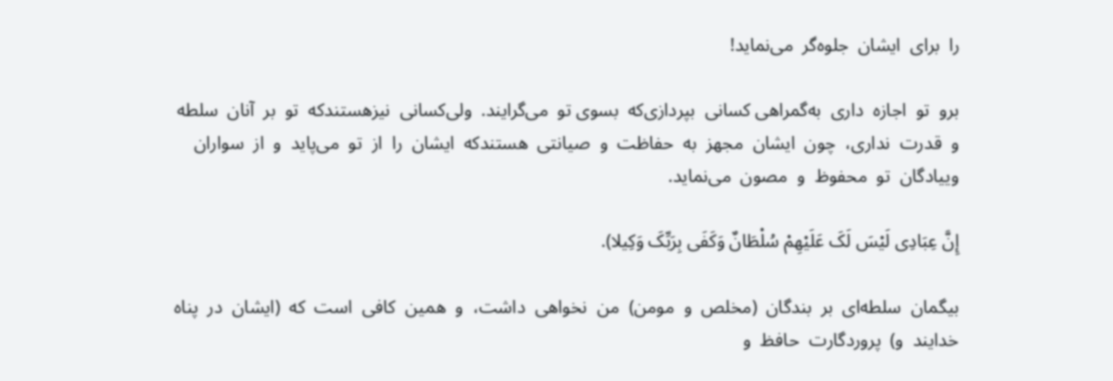را  برای  ایشان  جلو‌ه‌گر  می‌نماید!

برو  تو  اجازه  داری  به‌گمراهی کسانی  بپردازی‌که  بسوی تو  می‌گرایند.  ولی‌کسانی  نیزهستندکه  تو  بر  آنان  سلطه  و  قدرت  ند‌اری‌،  چون  ایشان  مجهز  به  حفاظت  و  صیانتی  هستندکه  ایشان  را  از  تو  می‌پاید  و  از  سواران  وییادگان  تو  محفوظ  و  مصون  می‌نماید.

إِنَّ عِبَادِی لَیْسَ لَکَ عَلَیْهِمْ سُلْطَانٌ وَکَفَى بِرَبِّکَ وَکِیلا).

بیگمان  سلطه‌ای  بر  بندگان  (مخلص  و  مومن‌)  من  نخواهی  داشت‌،  و  همین  کافی  است  که  (ایشان  در  پناه  خدایند  و)  پروردگارت  حافظ  و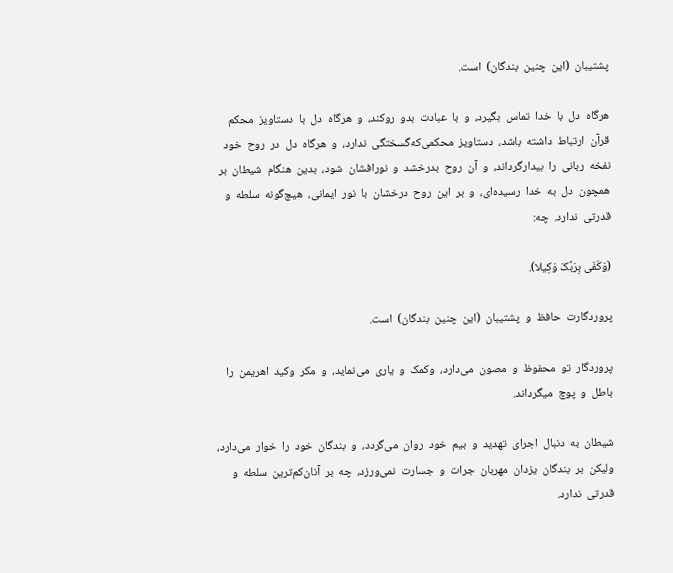پشتیبان  (این  چنین  بندگان‌)  است‌.

هرگاه  دل  با  خدا  تماس  بگیرد،  و  با  عبادت  بدو  روکند،  و  هرگاه  دل  با  دستاویز  محکم  قرآن  ارتباط  داشته  باشد،  دستاویز  محکمی‌که‌گسختگی  ندارد،  و  هرگاه  دل  در  روح  خود  نفخه  ربانی  را  بیدارگرداند،  و  آن  روح  بدرخشد  و  نورافشان  شود،  بدین  هنگام  شیطان  بر  همچون  دل  به  خدا  رسیده‌ای‌،  و  بر  این  روح  درخشان  با  نور  ایمانی‌،  هیچ‌گونه  سلطه  و  قدرتی  ندارد.  چه‌:

(وَکَفَى بِرَبِّکَ وَکِیلا).

پروردگارت  حافظ  و  پشتیبان  (این  چنین  بندگان‌)  است‌.

پروردگار  تو  محفوظ  و  مصون  می‌دارد،  وکمک  و  یاری  می‌نماید،  و  مکر  وکید  اهریمن  را  باطل  و  پوچ  میگرداند.

شیطان  به  دنبال  اجرای  تهدید  و  بیم  خود  روان  می‌گردد،  و  بندگان  خود  را  خوار  می‌دارد،  ولیکن  بر  بندگان  یزد‌ان  مهربان  جرات  و  جسارت  نمی‌ورزد،  چه  بر  آنان‌کم‌ترین  سلطه  و  قدرتی  ندارد.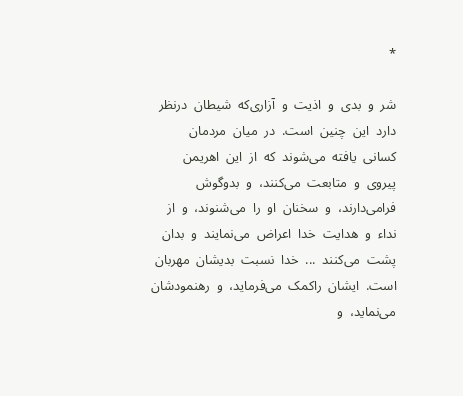*

شر  و  بدی  و  اذیت  و  آزاری‌که  شیطان  درنظر  دارد  این  چنین  است‌.  در  میان  مردمان  کسانی  یافته  می‌شوند  که  از  این  اهریمن  پیروی  و  متابعت  می‌کنند،  و  بدوگوش  فرامی‌دارند،  و  سخنان  او  را  می‌شنوند،  و  از  نداء  و  هدایت  خدا  اعراض  می‌نمایند  و  بدان  پشت  می‌کنند  ...  خدا  نسبت  بدیشان  مهربان  است‌.  ایشان  راکمک  می‌فرماید،  و  رهنمودشان  می‌نماید،  و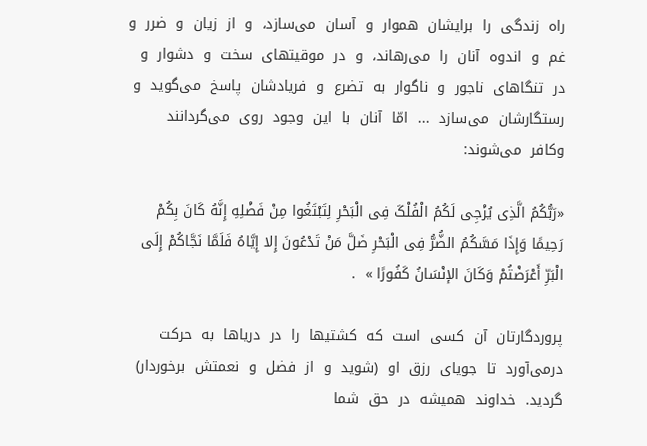راه  زندگی  را  برایشان  هموار  و  آسان  می‌سازد،  و  از  زیان  و  ضرر  و  غم  و  اندوه  آنان  را  می‌رهاند،  و  در  موقیتهای  سخت  و  دشوار  و  در  تنگاهای  ناجور  و  ناگوار  به  تضرع  و  فریادشان  پاسخ  می‌گوید  و  رستگارشان  می‌سازد  ...  امّا  آنان  با  این  وجود  روی  می‌گردانند  وکافر  می‌شوند:

«رَبُّکُمُ الَّذِی یُزْجِی لَکُمُ الْفُلْکَ فِی الْبَحْرِ لِتَبْتَغُوا مِنْ فَضْلِهِ إِنَّهُ کَانَ بِکُمْ رَحِیمًا وَإِذَا مَسَّکُمُ الضُّرُّ فِی الْبَحْرِ ضَلَّ مَنْ تَدْعُونَ إِلا إِیَّاهُ فَلَمَّا نَجَّاکُمْ إِلَى الْبَرِّ أَعْرَضْتُمْ وَکَانَ الإنْسَانُ کَفُورًا »  .

پروردگارتان  آن  کسی  است  که  کشتیها  را  در  دریاها  به  حرکت  درمی‌آورد  تا  جویای  رزق  او  (شوید  و  از  فضل  و  نعمتش  برخوردار)  گردید.  خداوند  همیشه  در  حق  شما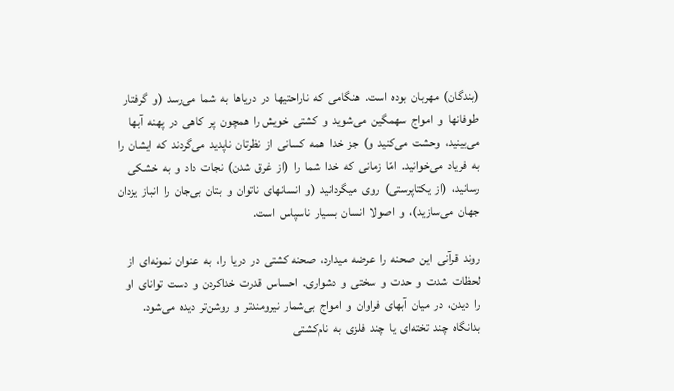(بندگان‌)  مهربان  بوده  است‌.  هنگامی  که  ناراحتیها  در  دریاها  به  شما  می‌رسد  (و  گرفتار  طوفانها  و  امواج  سهمگین  می‌شوید  و  کشتی  خویش را  همچون  پر  کاهی  در  پهنه  آبها  می‌بینید،  وحشت  می‌کنید  و)  جز  خدا  همه  کسانی  از  نظرتان  ناپدید  می‌گردند  که  ایشان  را  به  فریاد  می‌خوانید.  امّا  زمانی  که  خدا  شما  را  (از  غرق  شدن‌)  نجات  داد  و  به  خشکی  رسانید،  (از  یکتاپرستی‌)  روی  میگردانید  (و  انسانهای  ناتوان  و  بتان  بی‌جان  را  انباز  یزدان  جهان  می‌سازید)،  و  اصولا  انسان  بسیار  ناسپاس  است‌.

روند  قرآنی  این  صحنه  را  عرضه  میدارد،  صحنه ‌کشتی  در  دریا  را،  به  عنوان  نمونه‌ای  از  لحظات  شدت  و  حدت  و  سختی  و  دشواری‌.  احساس  قدرت  خداکردن  و  دست  توانای  او  را  دیدن‌،  در  میان  آبهای  فرا‌وان  و  امواج  بی‌شمار  نیرومندتر  و  روشن‌تر  دیده  می‌شود.  بدانگاه  چند  تخته‌ای  یا  چند  فلزی  به  نام‌کشتی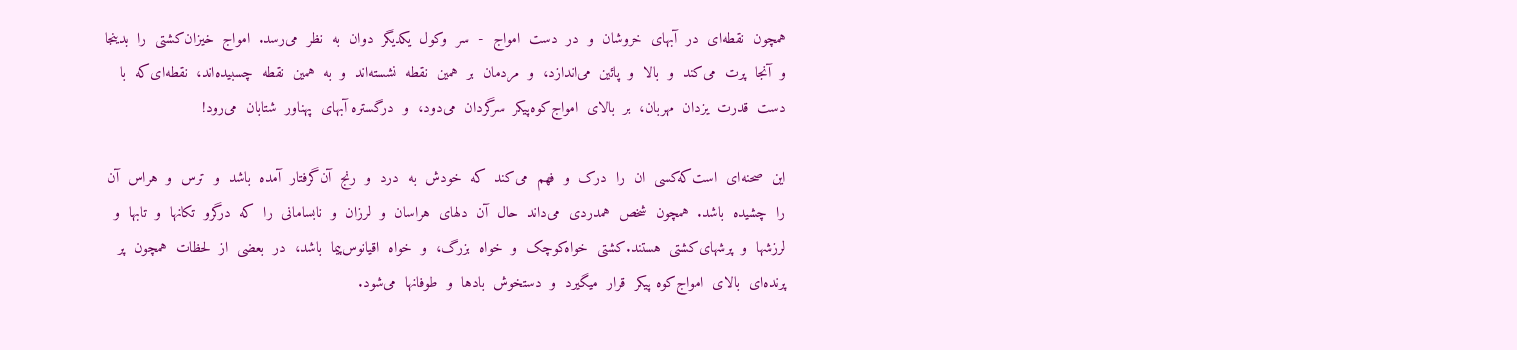همچو‌ن  نقطه‌ای  در  آبهای  خروشان  و  در  دست  امواج  -  سر  وکول  یکدیگر  دوان  به  نظر  می‌رسد.  امواج  خیزان‌کشتی  را  بدینجا  و  آنجا  پرت  می‌کند  و  بالا  و  پائین  می‌اندازد،  و  مردمان  بر  همین  نقطه  نشسته‌اند  و  به  همین  نقطه  چسبیده‌اند،  نقطه‌ای‌که  با  دست  قدرت  یزدان  مهربان،  بر  بالای  امواج‌کوه‌پیکر  سرگردان  می‌دود،  و  درگستره آبهای  پهناور  شتابان  می‌رود!

این  صحنه‌ای  است‌که‌کسی  ان  را  درک  و  فهم  می‌کند  که  خودش  به  درد  و  رنج  آن‌گرفتار  آمده  باشد  و  ترس  و  هراس  آن  را  چشیده  باشد.  همچون  شخص  همدردی  می‌داند  حال  آن  دلهای  هراسان  و  لرزان  و  نابسامانی  را  که  درگرو  تکانها  و  تابها  و  لرزشها  و  پرشهای‌کشتی  هستند.کشتی  خواه‌کوچک  و  خواه  بزرگ‌،  و  خواه  اقیانوس‌پیما  باشد،  در  بعضی  از  لحظات  همچون  پر  پرنده‌ای  بالای  امواج‌کوه پیکر  قرار  میگیرد  و  دستخوش  بادها  و  طوفانها  می‌شود.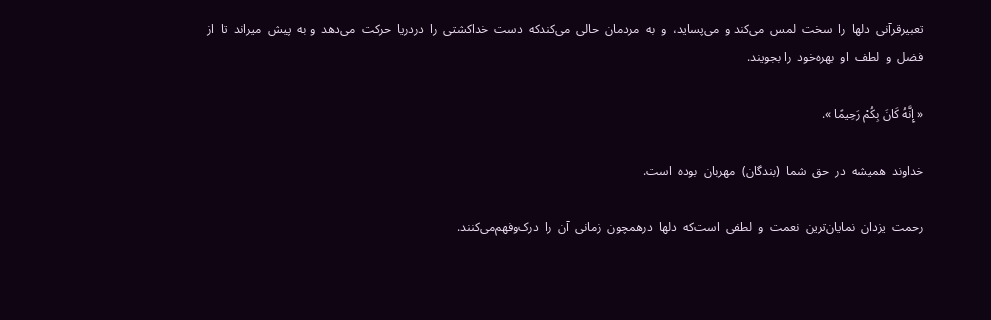تعبیرقرآنی  دلها  را  سخت  لمس  می‌کند و  می‌پساید،  و  به  مردمان  حالی  می‌کندکه  دست  خداکشتی  را  دردریا  حرکت  می‌دهد  و به  پیش  میراند  تا  از  فضل  و  لطف  او  بهره‌خود  را بجو‌یند.

« إِنَّهُ کَانَ بِکُمْ رَحِیمًا ».

خداوند  همیشه  در  حق  شما  (بندگان‌)  مهربان  بوده  است‌.

رحمت  یزد‌ان  نمایان‌ترین  نعمت  و  لطفی  است‌که  دلها  درهمچون  زمانی  آن  را  درک‌وفهم‌می‌کنند.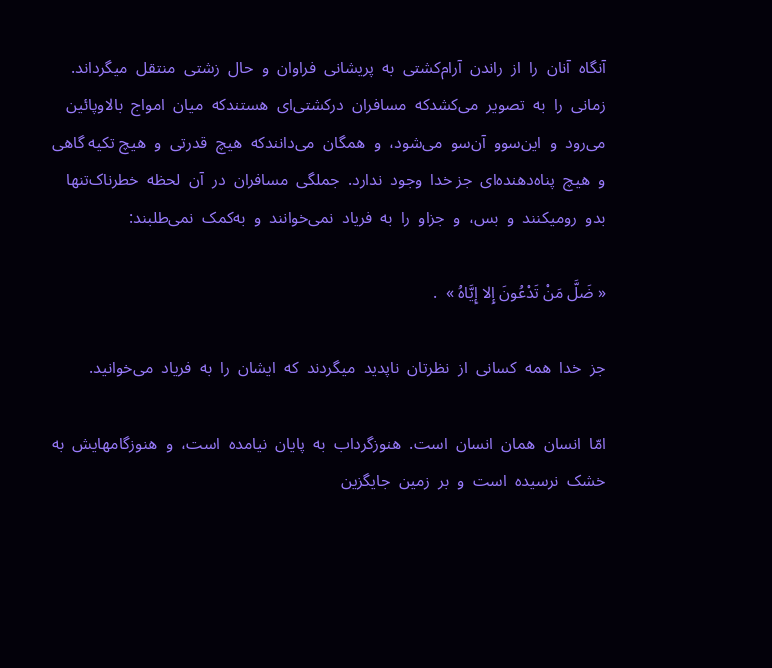آنگاه  آنان  را  از  راندن  آرام‌کشتی  به  پریشانی  فراوان  و  حال  زشتی  منتقل  میگرداند.  زمانی  را  به  تصویر  می‌کشدکه  مسافران  درکشتی‌ای  هستندکه  میان  امواج  بالاوپائین  می‌رود  و  این‌سوو  آن‌سو  می‌شود،  و  همگان  می‌دانندکه  هیچ  قدرتی  و  هیچ ‌تکیه گاهی  و  هیچ  پناه‌دهنده‌ای  جز خدا  وجود  ندارد.  جملگی  مسافران  در  آن  لحظه  خطرناک‌تنها  بدو  رومیکنند  و  بس،  و  جزاو  را  به  فریاد  نمی‌خوانند  و  به‌کمک  نمی‌طلبند:

« ضَلَّ مَنْ تَدْعُونَ إِلا إِیَّاهُ »  .

جز  خدا  همه  کسانی  از  نظرتان  ناپدید  میگردند  که  ایشان  را  به  فریاد  می‌خوانید.

امّا  انسان  همان  انسان  است‌.  هنوزگرداب  به  پایان  نیامده  است‌،  و  هنوزگامهایش  به  خشک  نرسیده  است  و  بر  زمین  جایگزین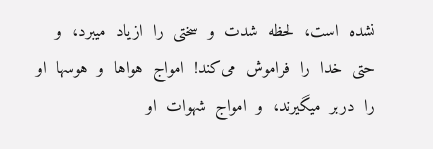نشده  است‌،  لحظه  شدت  و  سختی  را  ازیاد  میبرد،  و  حتی  خدا  را  فراموش  می‌کند!  امواج  هواها  و  هو‌سها  او  را  دربر  میگیرند،  و  امواج  شهوات  او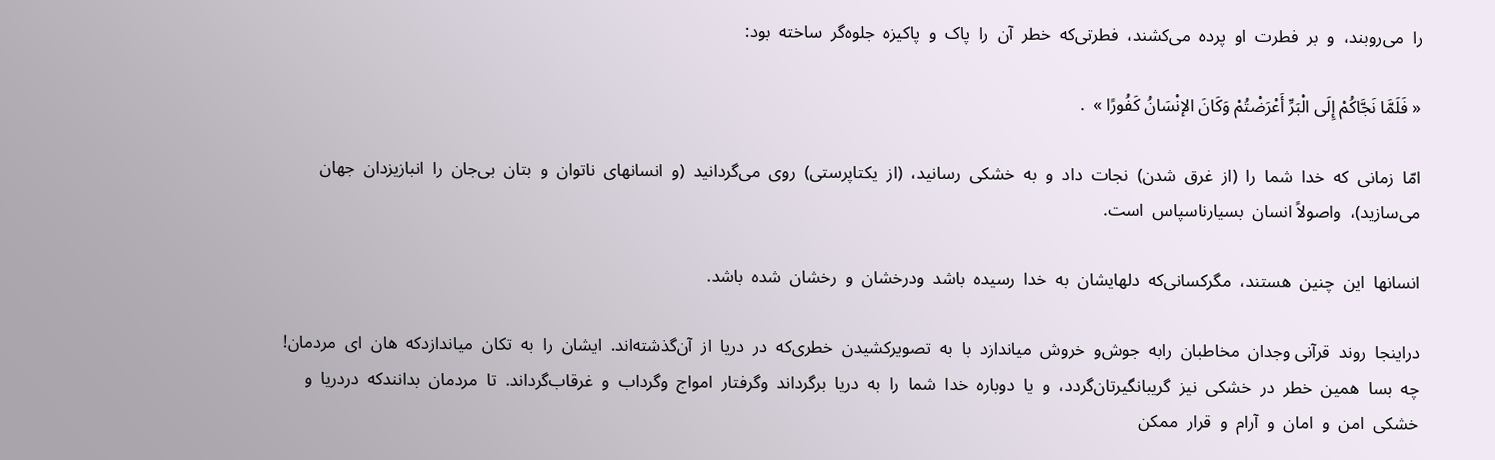را  می‌روبند،  و  بر  فطرت  او  پرده  می‌کشند،  فطرتی‌که  خطر  آن  را  پاک  و  پاکیزه  جلوه‌گر  ساخته  بود:

« فَلَمَّا نَجَّاکُمْ إِلَى الْبَرِّ أَعْرَضْتُمْ وَکَانَ الإنْسَانُ کَفُورًا »  .

امّا  زمانی  که  خدا  شما  را  (از  غرق  شدن‌)  نجات  داد  و  به  خشکی  رسانید،  (از  یکتاپرستی‌)  روی  می‌گردانید  (و  انسانهای  ناتوان  و  بتان  بی‌جان  را  انبازیزدان  جهان  می‌سازید)،  واصولاً انسان  بسیارناسپاس  است‌.

انسانها  این  چنین  هستند،  مگر‌کسانی‌که  دلهایشان  به  خدا  رسیده  باشد  ودرخشان  و  رخشان  شده  باشد.

دراینجا  روند  قرآنی ‌وجدان  مخاطبان  رابه  جوش‌و  خروش  میاندازد  با  به  تصویرکشیدن  خطری‌که  در  دریا  از  آن‌گذشته‌اند.  ایشان  را  به  تکان  میاندازدکه  هان  ای  مردمان‌!  چه  بسا  همین  خطر  در  خشکی  نیز  گریبانگیرتان‌گردد،  و  یا  دوباره  خدا  شما  را  به  دریا  برگرداند  وگرفتار  امواج  وگرداب  و  غرقاب‌گرداند.  تا  مردمان  بدانندکه  دردریا  و  خشکی  امن  و  امان  و  آرام  و  قرار  ممکن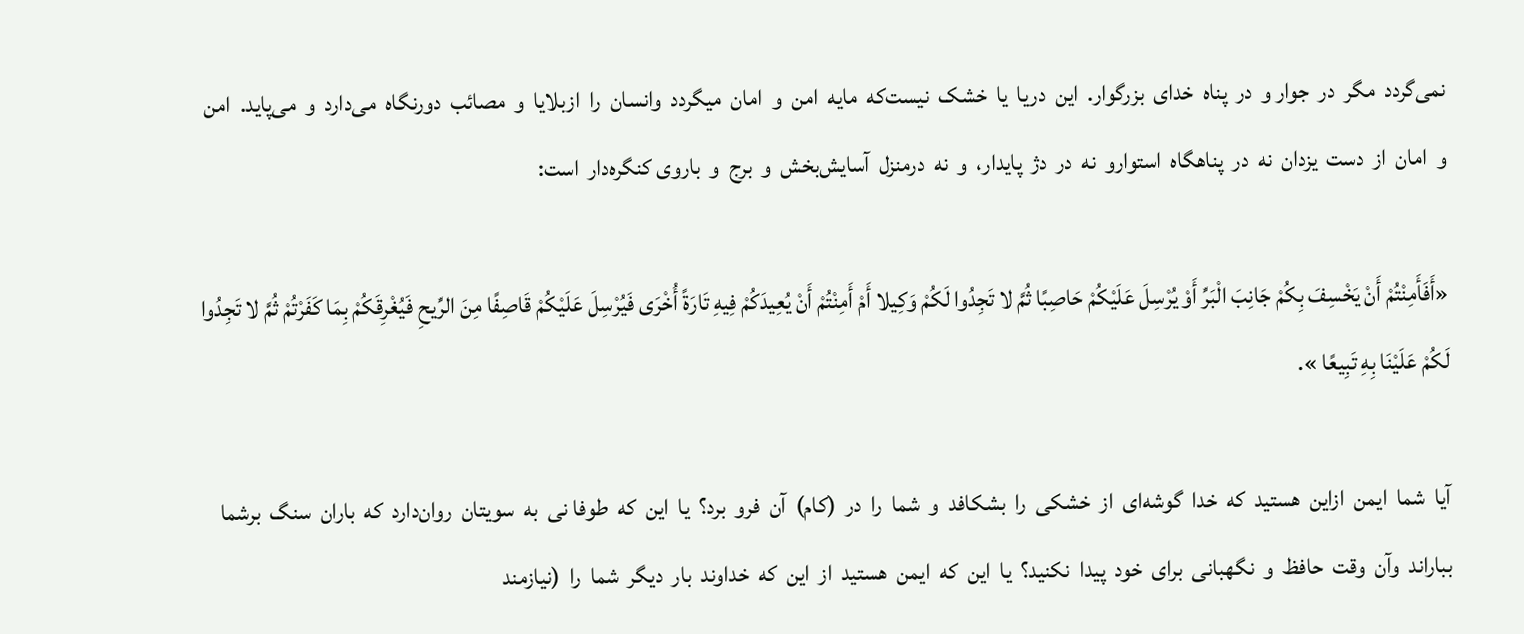نمی‌گردد  مگر  در  جوار و  در  پناه  خدای  بزرگوار.  این  دریا  یا  خشک  نیست‌که  مایه  امن  و  امان  میگردد  وانسان  را  ازبلایا  و  مصائب  دورنگاه  می‌دارد  و  می‌پاید.  امن  و  امان  از  دست  یزدان  نه  در  پناهگاه  استوارو  نه  د‌ر  دژ  پایدار،  و  نه  درمنزل  آسایش‌بخش  و  برج  و  باروی ‌کنگره‌دار  است‌:

«أَفَأَمِنْتُمْ أَنْ یَخْسِفَ بِکُمْ جَانِبَ الْبَرِّ أَوْ یُرْسِلَ عَلَیْکُمْ حَاصِبًا ثُمَّ لا تَجِدُوا لَکُمْ وَکِیلا أَمْ أَمِنْتُمْ أَنْ یُعِیدَکُمْ فِیهِ تَارَةً أُخْرَى فَیُرْسِلَ عَلَیْکُمْ قَاصِفًا مِنَ الرِّیحِ فَیُغْرِقَکُمْ بِمَا کَفَرْتُمْ ثُمَّ لا تَجِدُوا لَکُمْ عَلَیْنَا بِهِ تَبِیعًا ».

آیا  شما  ایمن  ازاین  هستید  که  خدا  گوشه‌ای  از  خشکی  را  بشکافد  و  شما  را  در  (کام‌)  آن  فرو  برد؟  یا  این  که  طوفا نی  به  سویتان  روان‌دارد  که  باران  سنگ  برشما  بباراند  وآن  وقت  حافظ  و  نگهبانی  برای  خود  پیدا  نکنید؟  یا  این  که  ایمن  هستید  از  این  که  خداوند  بار  دیگر  شما  را  (نیازمند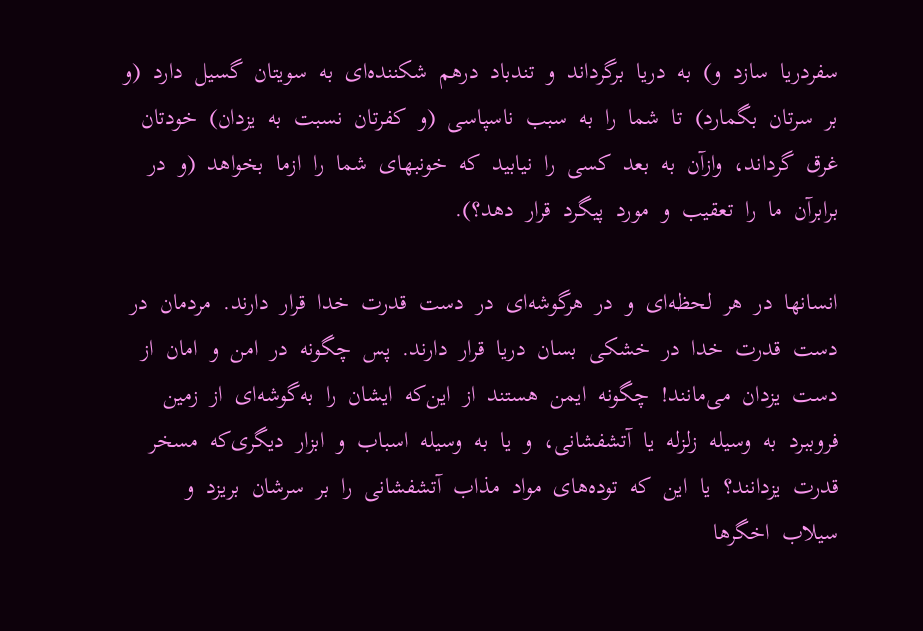سفردریا  سازد  و)  به  دریا  برگرداند  و  تندباد  درهم  شکننده‌ای  به  سویتان  گسیل  دارد  (و  بر  سرتان  بگمارد)  تا  شما  را  به  سبب  ناسپاسی  (و  کفرتان  نسبت  به  یزدان‌)  خودتان  غرق  گرداند،  وازآن  به  بعد  کسی  را  نیابید  که  خونبهای  شما  را  ازما  بخواهد  (و  در  برابرآن  ما  را  تعقیب  و  مورد  پیگرد  قرار  دهد‌؟).

انسانها  در  هر  لحظه‌ای  و  در  هرگوشه‌ای  در  دست  قدرت  خدا  قرار  دارند.  مردمان  در  دست  قدرت  خدا  در  خشکی  بسان  دریا  قرار  دارند.  پس  چگونه  در  امن  و  امان  از  دست  یزدان  می‌مانند!  چگو‌نه  ایمن  هستند  از  این‌که  ایشان  را  به‌گوشه‌ای  از  زمین  فروببرد  به  وسیله  زلزله  یا  آتشفشانی‌،  و  یا  به  وسیله  اسباب  و  ابزار  دیگری‌که  مسخر  قدرت  یزدانند؟  یا  این  که  توده‌های  مواد  مذاب  آتشفشانی  را  بر  سرشان  بریزد  و  سیلاب  اخگرها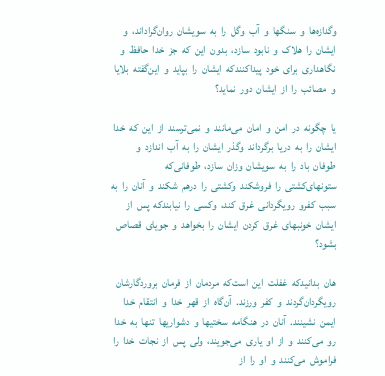وگدازه‌ها  و  سنگها  و  آب  وگل  را  به  سویشان  روان‌گراداند،  و  ایشان  را  هلاک  و  نابود  سازد،  بدون  این  که  جز  خدا  حافظ  و  نگاهداری  بر‌ای  خود  پیداکنندکه  ایشان  را  بپاید  و  این‌گفته  بلایا و  مصائب  را  از  ایشان  دور  نماید؟

یا  چگونه  د‌ر  امن  و  امان  می‌مانند  و  نمی‌ترسند  از  این  که  خدا  ایشان  را  به  دریا  برگرداند  وگذر  ایشان  را  به  آب  اندازد  و  طوفان  باد  را  به  سویشان  وزان  سازد،  طوفانی‌که  ستونهای‌کشتی  را  فروشکند  وکشتی  را  درهم  شکند  و  آنان  را  به  سبب  کفرو  رویگردانی  غرق  کند،  وکسی  را  نیابندکه  پس  از  ایشان  خونبهای  غرق  کردن  ایشان  را  بخواهد  و  جویای  قصاص  بشود؟

هان  بدانیدکه  غفلت  این  است‌که  مردمان  از  فرمان  بروردگارشان  رویگردان‌گردند  و  کفر  ورزند.  آن‌گاه  از  قهر  خدا  و  انتقام  خدا  ایمن  نشینند.  آنان  در  هنگامه  سختیها  و  دشواریها  تنها  به  خدا  رو  می‌کنند  و  از  او  یاری  می‌جویند،  ولی  پس  از  نجات  خدا  را  فراموش  می‌کنند  و  او  را  از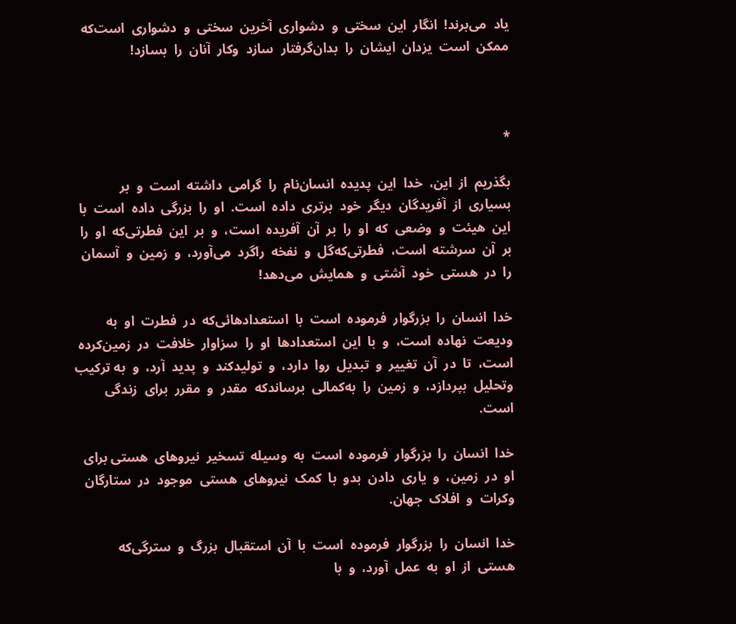یاد  می‌برند!  انگار  این  سختی  و  دشواری  آخرین  سختی  و  د‌شواری  است‌که  ممکن  است  یزدان  ایشان  را  بدان‌گرفتار  سازد  وکار  آنان  را  بسازد!



*

بگذریم  از  این‌،  خدا  این  پدیده  انسان‌نام  را  گرامی  داشته  است  و  بر  بسیاری  از  آفریدگان  دیگر  خود  برتری  داده  است‌.  او  را  بزرگی  داده  است  با  این  هیئت  و  وضعی  که  او  را  بر  آن  آفریده  است‌،  و  بر  این  فطرتی‌که  او  را  بر  آن  سرشته  است‌،  فطرتی‌که‌گل  و  نفخه  راگرد  می‌آورد،  و  زمین  و  آسمان  را  در  هستی  خود  آشتی  و  همایش  می‌دهد!

خدا  انسان  را  بزرگوار  فرموده  است  با  استعدادهائی‌که  در  فطرت  او  به  ودیعت  نهاده  است‌،  و  با  این  استعدادها  او  را  سزاوار  خلافت  در  زمین‌کرده  است‌،  تا  در  آن  تغییر  و  تبدیل  روا  دارد،  و  تولیدکند  و  پدید  آرد،  و  به ترکیب  وتحلیل  بپردازد،  و  زمین  را  به‌کمالی  برساندکه  مقدر  و  مقرر  برای  زندگی  است‌.

خدا  انسان  را  بزرگوار  فرموده  است  به  وسیله  تسخیر  نیروهای  هستی بر‌ای  او  در  زمین‌،  و  یاری  دادن  بدو  با  کمک  نیروهای  هستی  موجود  در  ستارگان  وکرات  و  افلاک  جهان.

خدا  انسان  را  بزرگوار  فرموده  است  با  آن  استقبال  بزرگ  و  سترگی‌که  هستی  از  او  به  عمل  آورد،  و  با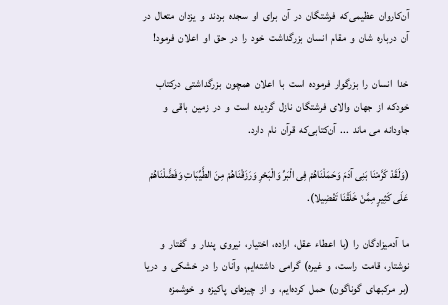آن‌کاروان  عظیمی‌که  فرشتگان  د‌ر  آن  برای  او  سجده  بردند  و  یزدان  متعال  در  آن  درباره  شان  و  مقام  انسان  بزرگداشت  خود  را  در  حق  او  اعلان  فرمود!

خدا  انسان  را  بزرگوار  فرموده  است  با  اعلان  همچون  بزرگداشتی  درکتاب  خودکه  از  جهان  والای  فرشتگان  نازل  گردیده  است  و  در  زمین  باقی  و  جاودانه  می ماند  ...  آن‌کتابی‌که  قرآن  نام  دارد.

(وَلَقَدْ کَرَّمْنَا بَنِی آدَمَ وَحَمَلْنَاهُمْ فِی الْبَرِّ وَالْبَحْرِ وَرَزَقْنَاهُمْ مِنَ الطَّیِّبَاتِ وَفَضَّلْنَاهُمْ عَلَى کَثِیرٍ مِمَّنْ خَلَقْنَا تَفْضِیلا).

ما  آدمیزادگان  را  (با  اعطاء  عقل‌،  اراده‌،  اختیار،  نیروی  پندار  و  گفتار  و  نوشتار،  قامت  راست‌،  و  غیره‌)  گرامی  داشته‌ایم‌،  وآنان  را  در  خشکی  و  دریا  (بر  مرکبهای  گوناگون‌)  حمل  کرده‌ایم‌،  و  از  چیزهای  پاکیزه  و  خوشمزه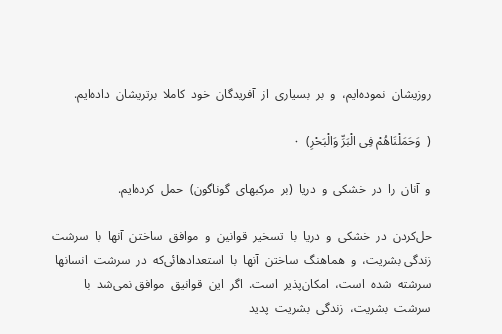روزیشان  نموده‌ایم‌،  و  بر  بسیاری  از  آفریدگان  خود  کاملا  برتریشان  داده‌ایم‌.

(  وَحَمَلْنَاهُمْ فِی الْبَرِّ وَالْبَحْرِ)  ٠

و  آنان  را  در  خشکی  و  دریا  (بر  مرکبهای  گوناگون‌)  حمل  کرده‌ایم‌.

حل‌کردن  در  خشکی  و  دریا  با  تسخیر  قوانین  و  موافق  ساختن  آنها  با  سرشت  زندگی بشریت،  و  هماهنگ  ساختن  آنها  با  استعدادهائی‌که  در  سرشت  انسانها  سرشته  شده  است‌،  امکان‌پذیر  است‌.  اگر  این  قوانیق  موافق نمی‌شد  با  سرشت  بشریت،  زندگی  بشریت  پدید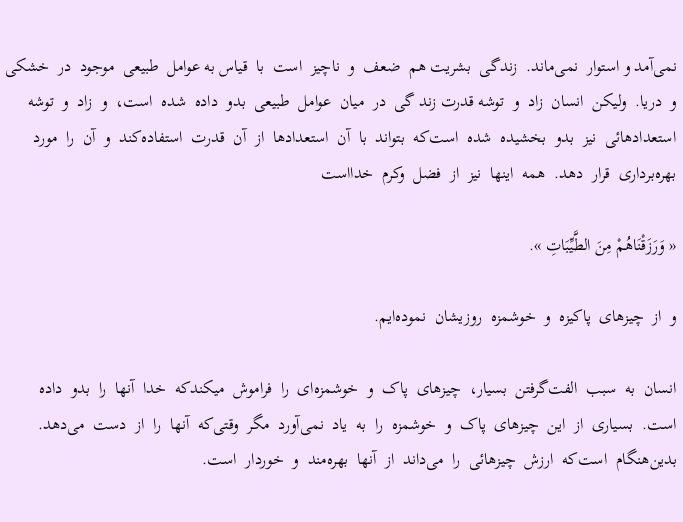نمی‌آمد و استو‌ار  نمی‌ماند.  زندگی  بشریت هم  ضعف  و  ناچیز  است  با  قیاس به عوامل  طبیعی  موجود  در  خشکی  و  دریا.  ولیکن  انسان  زاد  و  توشه قدرت زند گی  در  میان  عوامل  طبیعی  بدو  داده  شده  است‌،  و  زاد  و  توشه  استعدادهائی  نیز  بدو  بخشیده  شده  است‌که  بتواند  با  آن  استعدادها  از  آن  قدرت  استفاده‌کند  و  آن  را  مورد  بهره‌برداری  قرار  دهد.  همه  اینها  نیز  از  فضل  وکرم  خدااست

« وَرَزَقْنَاهُمْ مِنَ الطَّیِّبَاتِ ».

و  از  چیزهای  پاکیزه  و  خوشمزه  روزیشان  نموده‌ایم‌.

انسان  به  سبب  الفت‌گرفتن  بسیار،  چیزهای  پاک  و  خوشمزه‌ای  را  فرامو‌ش  میکندکه  خدا  آنها  را  بدو  داده  است‌.  بسیاری  از  این  چیزهای  پاک  و  خوشمزه  را  به  یاد  نمی‌آورد  مگر  وقتی‌که  آنها  را  از  دست  می‌دهد.  بدین‌هنگام  است‌که  ارزش  چیزهائی  را  می‌داند  از  آنها  بهره‌مند  و  خوردار  است‌.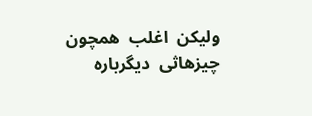ولیکن  اغلب  همچون  چیزهاثی  دیگرباره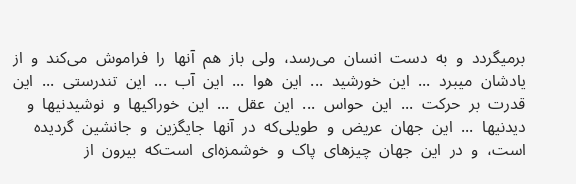برمیگردد  و  به  دست  انسان  می‌رسد،  ولی  باز  هم  آنها  را  فراموش  می‌کند  و  از  یادشان  میبرد  ...  این  خورشید  ...  این  هو‌ا  ...  این  آب  ...  این  تندرستی  ...  این  قدرت  بر  حرکت  ...  این  حواس  ...  این  عقل  ...  این  خوراکیها  و  نوشیدنیها  و  دیدنیها  ...  این  جهان  عریض  و  طویلی‌که  در  آنها  جایگزین  و  جانشین  گردیده  است‌،  و  در  این  جهان  چیزهای  پاک  و  خوشمزه‌ای  است‌که  بیرون  از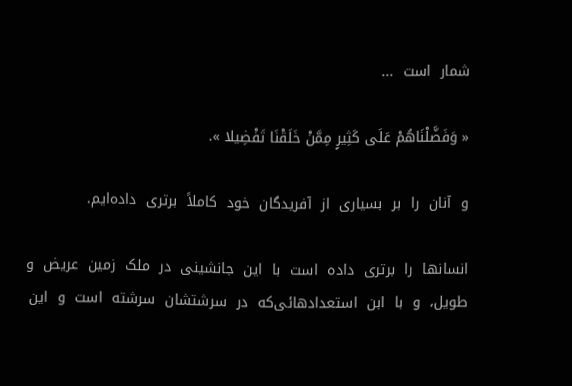شمار  است  ...

« وَفَضَّلْنَاهُمْ عَلَى کَثِیرٍ مِمَّنْ خَلَقْنَا تَفْضِیلا ».

و  آنان  را  بر  بسیاری  از  آفریدگان  خود  کاملاً  برتری  داده‌ایم‌.

انسانها  را  برتری  داده  است  با  این  جانشینی  در  ملک  زمین  عریض  و  طویل‌،  و  با  ابن  استعدادهائی‌که  در  سرشتشان  سرشته  است  و  این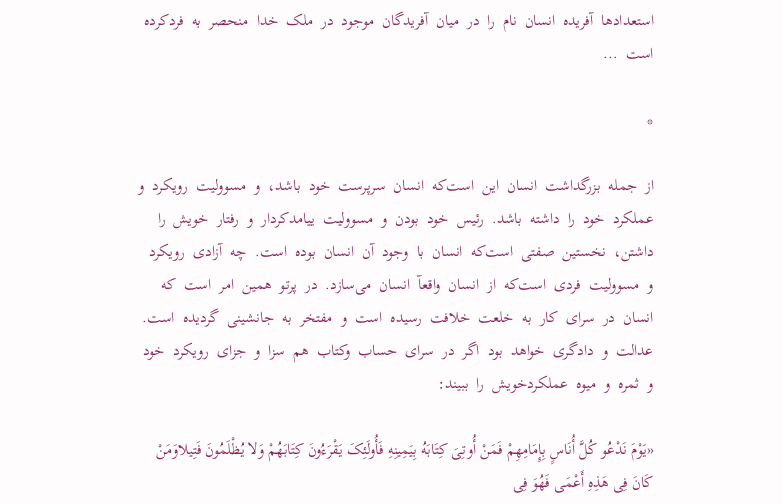استعدادها  آفریده  انسان  نام  را  در  میان  آفریدگان  موجود  در  ملک  خدا  منحصر  به  فردکرده  است  ...

*

از  جمله  بزرگداشت  انسان  این  است‌که  انسان  سرپرست  خود  باشد،  و  مسوولیت  رویکرد  و  عملکرد  خود  را  داشته  باشد.  رئیس  خود  بودن  و  مسوولیت  ییامدکردار  و  رفتار  خویش  را  داشتن‌،  نخستین  صفتی  است‌که  انسان  با  وجود  آن  انسان  بوده  است‌.  چه  آزادی  رویکرد  و  مسوولیت  فردی  است‌که  از  انسان  واقعآ  انسان  می‌سازد.  در  پرتو  همین  امر  است  که  انسان  در  سرای  کار  به  خلعت  خلافت  رسیده  است  و  مفتخر  به  جانشینی  گردیده  است‌.  عدالت  و  دادگری  خواهد  بود  اگر  در  سرای  حساب  وکتاب  هم  سزا  و  جزای  رویکرد  خود  و  ثمره  و  میوه  عملکردخویش  را  ببیند:

«یَوْمَ نَدْعُو کُلَّ أُنَاسٍ بِإِمَامِهِمْ فَمَنْ أُوتِیَ کِتَابَهُ بِیَمِینِهِ فَأُولَئِکَ یَقْرَءُونَ کِتَابَهُمْ وَلا یُظْلَمُونَ فَتِیلاوَمَنْ کَانَ فِی هَذِهِ أَعْمَى فَهُوَ فِی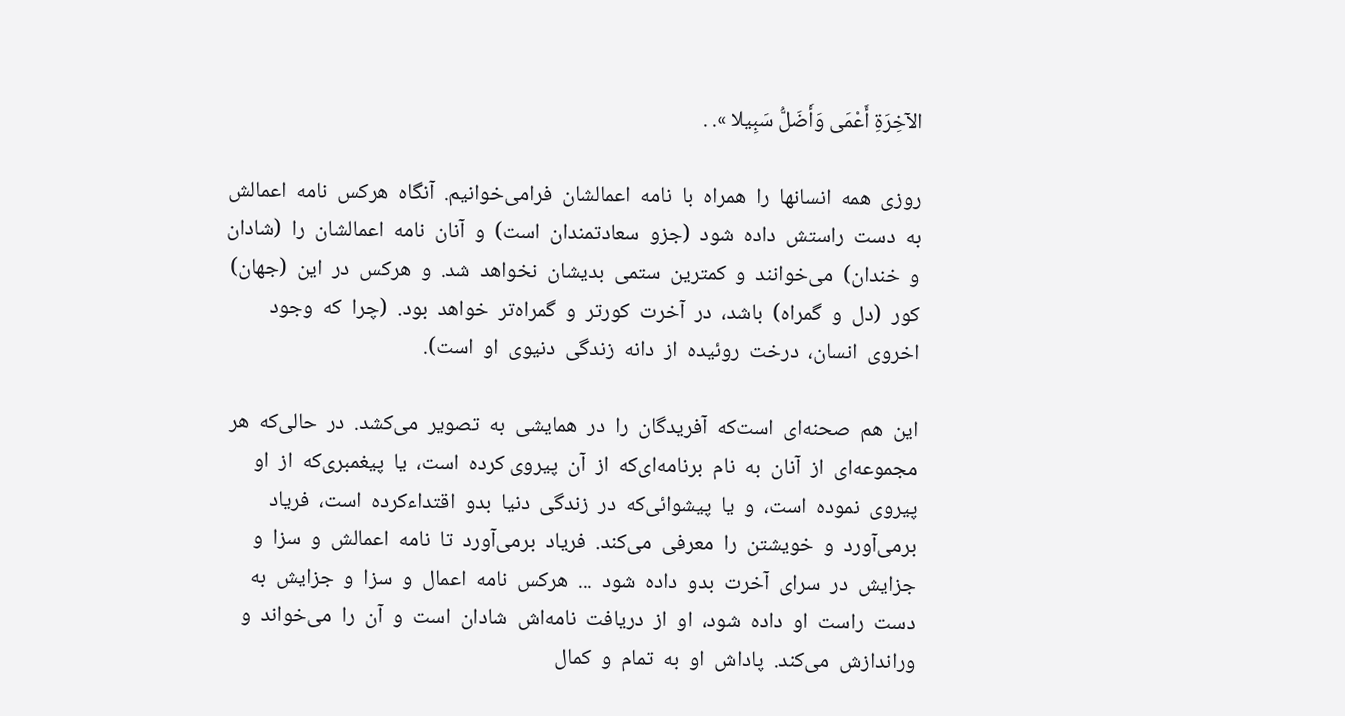الآخِرَةِ أَعْمَى وَأَضَلُّ سَبِیلا ». .

روزی  همه  انسانها  را  همراه  با  نامه  اعمالشان  فرامی‌خوانیم‌.  آنگاه  هرکس  نامه  اعمالش  به  دست  راستش  داده  شود  (جزو  سعادتمندان  است‌)  و  آنان  نامه  اعمالشان  را  (شادان  و  خندان‌)  می‌خوانند  و  کمترین  ستمی  بدیشان  نخواهد  شد.  و  هرکس  در  این  (جهان‌)  کور  (دل  و  گمراه‌)  باشد،  در  آخرت  کورتر  و  گمراه‌تر  خواهد  بود.  (چرا  که  وجود  اخروی  انسان‌،  درخت  روئیده  از  دانه  زندگی  دنیوی  او  است‌).

این  هم  صحنه‌ای  است‌که  آفریدگان  را  در  همایشی  به  تصویر  می‌کشد.  در  حالی‌که  هر  مجموعه‌ای  از  آنان  به  نام  برنامه‌ای‌که  از  آن  پیروی ‌کرده  است‌،  یا  پیغمبری‌که  از  او  پیروی  نموده  است‌،  و  یا  پیشوائی‌که  در  زندگی  دنیا  بدو  اقتداء‌کرده  است‌،  فریاد  برمی‌آورد  و  خویشتن  را  معرفی  می‌کند.  فریاد  برمی‌آورد  تا  نامه  اعمالش  و  سزا  و  جزایش  در  سرای  آخرت  بدو  داده  شود  ...  هرکس  نامه  اعمال  و  سزا  و  جزایش  به  دست  راست  او  داده  شود،  او  از  دریافت  نامه‌اش  شادان  است  و  آن  را  می‌خواند  و  وراندازش  می‌کند.  پاداش  او  به  تمام  و  کمال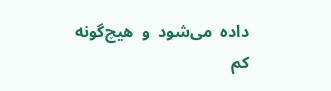داده  می‌شود  و  هیچ‌گونه‌ کم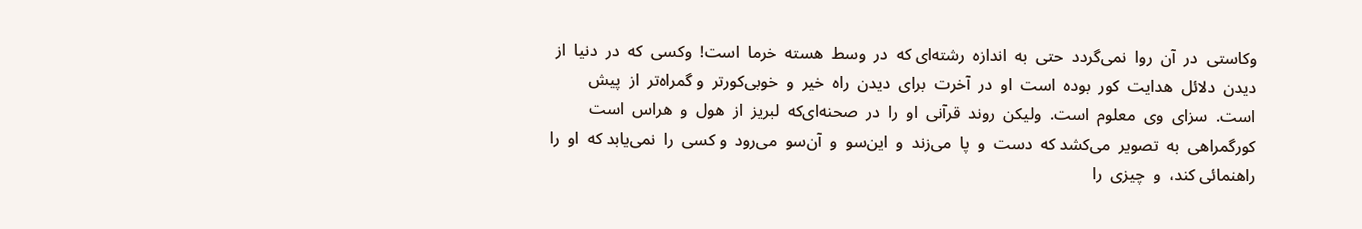وکاستی  در  آن  روا  نمی‌گردد  حتی  به  اندازه  رشته‌ای ‌که  در  وسط  هسته  خرما  است‌!  وکسی  که  در  دنیا  از  دیدن  دلائل  هدایت  کور  بوده  است  او  در  آخرت  برای  دیدن  راه  خیر  و  خوبی‌کورتر  و گمراه‌تر  از  پیش  است‌.  سزای  وی  معلوم  است‌.  ولیکن  روند  قرآنی  او  را  در  صحنه‌ای‌که  لبریز  از  هول  و  هراس  است‌ کورگمراهی  به  تصویر  می‌کشد که  دست  و  پا  می‌زند  و  این‌سو  و  آن‌سو  می‌رود  و کسی  را  نمی‌یابد که  او  را  راهنمائی ‌کند،  و  چیزی  را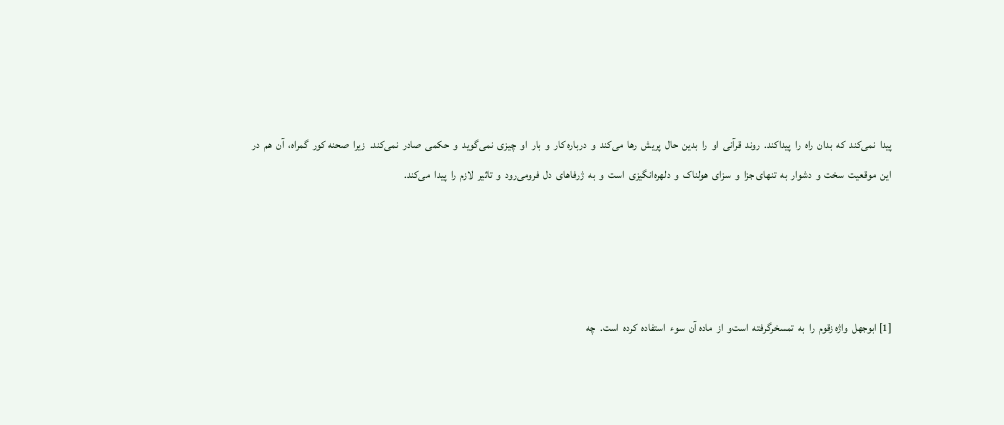پیدا  نمی‌کند  که  بدان  راه  را  پیداکند.  روند  قرآنی  او  را  بدین  حال  پریش  رها  می‌کند  و  درباره ‌کار  و  بار  او  چیزی  نمی‌گوید  و  حکمی  صادر  نمی‌کند.  زیرا  صحنه کور  گمراه‌،  آن  هم  در  این  موقعیت  سخت  و  دشوار  به  تنهای جزا  و  سزای  هولناک  و  دلهره‌انگیزی  است  و  به  ژرفاهای  دل  فرومی‌رود  و  تاثیر  لازم  را  پیدا  می‌کند.




[1] ابوجهل  واژه زقوم  را  به  تمسخرگرفته  است‌و  از  ماده ‌آن  سوء  استفاده  کرده  است‌.  چه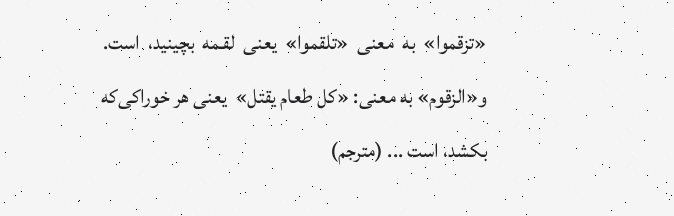«تزقموا»  به  معنی  «تلقموا»  یعنی  لقـمه  بچینید،  است‌. و«الزقوم‌» به معنی‌: «کل‌ طعام‌ یقتل‌»  یعنی هر خوراکی‌که  بکشد، است ... (مترجم‌)